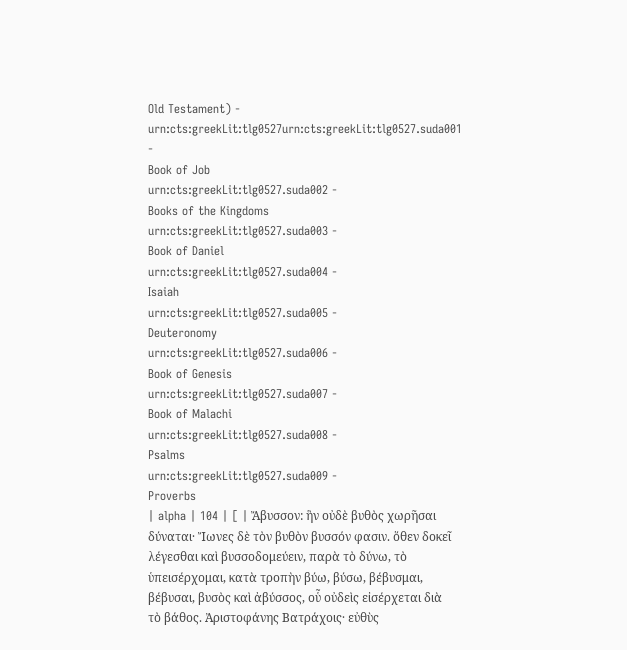Old Testament) - urn:cts:greekLit:tlg0527urn:cts:greekLit:tlg0527.suda001 -
Book of Job
urn:cts:greekLit:tlg0527.suda002 -
Books of the Kingdoms
urn:cts:greekLit:tlg0527.suda003 -
Book of Daniel
urn:cts:greekLit:tlg0527.suda004 -
Isaiah
urn:cts:greekLit:tlg0527.suda005 -
Deuteronomy
urn:cts:greekLit:tlg0527.suda006 -
Book of Genesis
urn:cts:greekLit:tlg0527.suda007 -
Book of Malachi
urn:cts:greekLit:tlg0527.suda008 -
Psalms
urn:cts:greekLit:tlg0527.suda009 -
Proverbs
| alpha | 104 | [ | Ἄβυσσον: ἣν οὐδὲ βυθὸς χωρῆσαι δύναται· Ἴωνες δὲ τὸν βυθὸν βυσσόν φασιν. ὅθεν δοκεῖ λέγεσθαι καὶ βυσσοδομεύειν, παρὰ τὸ δύνω, τὸ ὑπεισέρχομαι, κατὰ τροπὴν βύω, βύσω, βέβυσμαι, βέβυσαι, βυσὸς καὶ ἀβύσσος, οὗ οὐδεὶς εἰσέρχεται διὰ τὸ βάθος. Ἀριστοφάνης Βατράχοις· εὐθὺς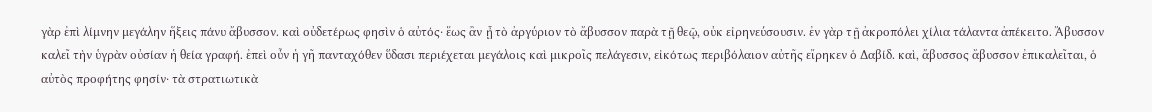γὰρ ἐπὶ λίμνην μεγάλην ἥξεις πάνυ ἄβυσσον. καὶ οὐδετέρως φησὶν ὁ αὐτός· ἕως ἂν ᾖ τὸ ἀργύριον τὸ ἄβυσσον παρὰ τῇ θεῷ, οὐκ εἰρηνεύσουσιν. ἐν γὰρ τῇ ἀκροπόλει χίλια τάλαντα ἀπέκειτο. Ἄβυσσον καλεῖ τὴν ὑγρὰν οὐσίαν ἡ θεία γραφή. ἐπεὶ οὖν ἡ γῆ πανταχόθεν ὕδασι περιέχεται μεγάλοις καὶ μικροῖς πελάγεσιν, εἰκότως περιβόλαιον αὐτῆς εἴρηκεν ὁ Δαβίδ. καὶ, ἄβυσσος ἄβυσσον ἐπικαλεῖται, ὁ αὐτὸς προφήτης φησίν· τὰ στρατιωτικὰ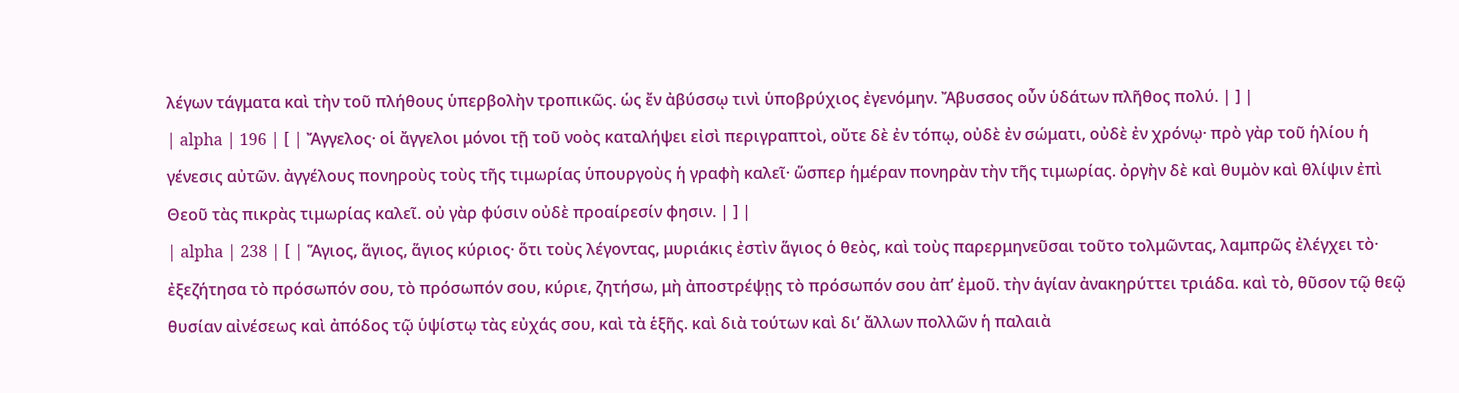λέγων τάγματα καὶ τὴν τοῦ πλήθους ὑπερβολὴν τροπικῶς. ὡς ἔν ἀβύσσῳ τινὶ ὑποβρύχιος ἐγενόμην. Ἄβυσσος οὖν ὑδάτων πλῆθος πολύ. | ] |
| alpha | 196 | [ | Ἄγγελος· οἱ ἄγγελοι μόνοι τῇ τοῦ νοὸς καταλήψει εἰσὶ περιγραπτοὶ, οὔτε δὲ ἐν τόπῳ, οὐδὲ ἐν σώματι, οὐδὲ ἐν χρόνῳ· πρὸ γὰρ τοῦ ἡλίου ἡ γένεσις αὐτῶν. ἀγγέλους πονηροὺς τοὺς τῆς τιμωρίας ὑπουργοὺς ἡ γραφὴ καλεῖ· ὥσπερ ἡμέραν πονηρὰν τὴν τῆς τιμωρίας. ὀργὴν δὲ καὶ θυμὸν καὶ θλίψιν ἐπὶ Θεοῦ τὰς πικρὰς τιμωρίας καλεῖ. οὐ γὰρ φύσιν οὐδὲ προαίρεσίν φησιν. | ] |
| alpha | 238 | [ | Ἅγιος, ἅγιος, ἅγιος κύριος· ὅτι τοὺς λέγοντας, μυριάκις ἐστὶν ἅγιος ὁ θεὸς, καὶ τοὺς παρερμηνεῦσαι τοῦτο τολμῶντας, λαμπρῶς ἐλέγχει τὸ· ἐξεζήτησα τὸ πρόσωπόν σου, τὸ πρόσωπόν σου, κύριε, ζητήσω, μὴ ἀποστρέψῃς τὸ πρόσωπόν σου ἀπ’ ἐμοῦ. τὴν ἁγίαν ἀνακηρύττει τριάδα. καὶ τὸ, θῦσον τῷ θεῷ θυσίαν αἰνέσεως καὶ ἀπόδος τῷ ὑψίστῳ τὰς εὐχάς σου, καὶ τὰ ἑξῆς. καὶ διὰ τούτων καὶ δι’ ἄλλων πολλῶν ἡ παλαιὰ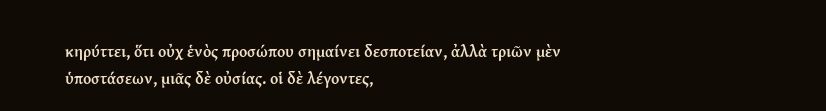κηρύττει, ὅτι οὐχ ἑνὸς προσώπου σημαίνει δεσποτείαν, ἀλλὰ τριῶν μὲν ὑποστάσεων, μιᾶς δὲ οὐσίας. οἱ δὲ λέγοντες,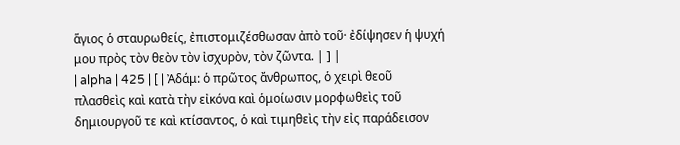ἅγιος ὁ σταυρωθείς, ἐπιστομιζέσθωσαν ἀπὸ τοῦ· ἐδίψησεν ἡ ψυχή μου πρὸς τὸν θεὸν τὸν ἰσχυρὸν, τὸν ζῶντα. | ] |
| alpha | 425 | [ | Ἀδάμ: ὁ πρῶτος ἄνθρωπος, ὁ χειρὶ θεοῦ πλασθεὶς καὶ κατὰ τὴν εἰκόνα καὶ ὁμοίωσιν μορφωθεὶς τοῦ δημιουργοῦ τε καὶ κτίσαντος, ὁ καὶ τιμηθεὶς τὴν εἰς παράδεισον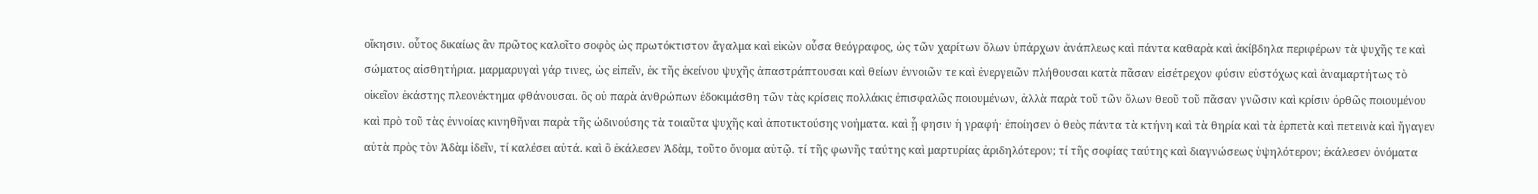οἴκησιν. οὗτος δικαίως ἂν πρῶτος καλοῖτο σοφὸς ὡς πρωτόκτιστον ἄγαλμα καὶ εἰκὼν οὖσα θεόγραφος, ὡς τῶν χαρίτων ὅλων ὑπάρχων ἀνάπλεως καὶ πάντα καθαρὰ καὶ ἀκίβδηλα περιφέρων τὰ ψυχῆς τε καὶ σώματος αἰσθητήρια. μαρμαρυγαὶ γάρ τινες, ὡς εἰπεῖν, ἐκ τῆς ἐκείνου ψυχῆς ἀπαστράπτουσαι καὶ θείων ἐννοιῶν τε καὶ ἐνεργειῶν πλήθουσαι κατὰ πᾶσαν εἰσέτρεχον φύσιν εὐστόχως καὶ ἀναμαρτήτως τὸ οἰκεῖον ἑκάστης πλεονέκτημα φθάνουσαι. ὃς οὐ παρὰ ἀνθρώπων ἐδοκιμάσθη τῶν τὰς κρίσεις πολλάκις ἐπισφαλῶς ποιουμένων, ἀλλὰ παρὰ τοῦ τῶν ὅλων θεοῦ τοῦ πᾶσαν γνῶσιν καὶ κρίσιν ὀρθῶς ποιουμένου καὶ πρὸ τοῦ τὰς ἐννοίας κινηθῆναι παρὰ τῆς ὠδινούσης τὰ τοιαῦτα ψυχῆς καὶ ἀποτικτούσης νοήματα. καὶ ᾗ φησιν ἡ γραφή· ἐποίησεν ὁ θεὸς πάντα τὰ κτήνη καὶ τὰ θηρία καὶ τὰ ἑρπετὰ καὶ πετεινὰ καὶ ἤγαγεν αὐτὰ πρὸς τὸν Ἀδὰμ ἰδεῖν, τί καλέσει αὐτά. καὶ ὃ ἐκάλεσεν Ἀδὰμ, τοῦτο ὄνομα αὐτῷ. τί τῆς φωνῆς ταύτης καὶ μαρτυρίας ἀριδηλότερον; τί τῆς σοφίας ταύτης καὶ διαγνώσεως ὑψηλότερον; ἐκάλεσεν ὀνόματα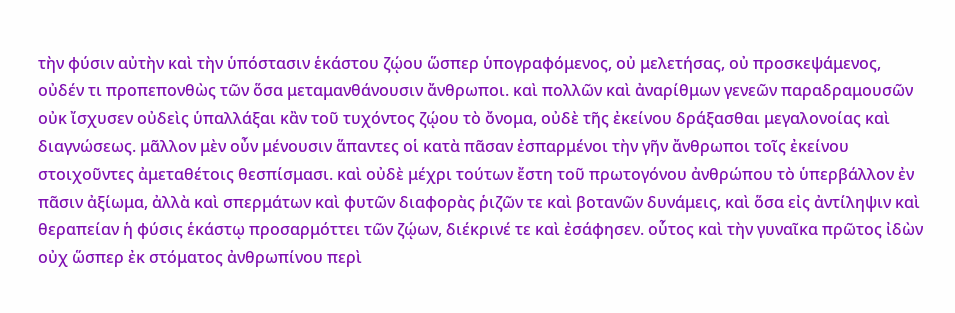τὴν φύσιν αὐτὴν καὶ τὴν ὑπόστασιν ἑκάστου ζῴου ὥσπερ ὑπογραφόμενος, οὐ μελετήσας, οὐ προσκεψάμενος, οὐδέν τι προπεπονθὼς τῶν ὅσα μεταμανθάνουσιν ἄνθρωποι. καὶ πολλῶν καὶ ἀναρίθμων γενεῶν παραδραμουσῶν οὐκ ἴσχυσεν οὐδεὶς ὑπαλλάξαι κἂν τοῦ τυχόντος ζῴου τὸ ὄνομα, οὐδὲ τῆς ἐκείνου δράξασθαι μεγαλονοίας καὶ διαγνώσεως. μᾶλλον μὲν οὖν μένουσιν ἅπαντες οἱ κατὰ πᾶσαν ἐσπαρμένοι τὴν γῆν ἄνθρωποι τοῖς ἐκείνου στοιχοῦντες ἀμεταθέτοις θεσπίσμασι. καὶ οὐδὲ μέχρι τούτων ἔστη τοῦ πρωτογόνου ἀνθρώπου τὸ ὑπερβάλλον ἐν πᾶσιν ἀξίωμα, ἀλλὰ καὶ σπερμάτων καὶ φυτῶν διαφορὰς ῥιζῶν τε καὶ βοτανῶν δυνάμεις, καὶ ὅσα εἰς ἀντίληψιν καὶ θεραπείαν ἡ φύσις ἑκάστῳ προσαρμόττει τῶν ζῴων, διέκρινέ τε καὶ ἐσάφησεν. οὗτος καὶ τὴν γυναῖκα πρῶτος ἰδὼν οὐχ ὥσπερ ἐκ στόματος ἀνθρωπίνου περὶ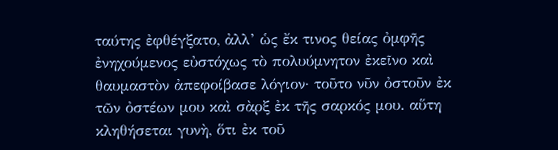ταύτης ἐφθέγξατο, ἀλλ’ ὡς ἔκ τινος θείας ὀμφῆς ἐνηχούμενος εὐστόχως τὸ πολυύμνητον ἐκεῖνο καὶ θαυμαστὸν ἀπεφοίβασε λόγιον· τοῦτο νῦν ὀστοῦν ἐκ τῶν ὀστέων μου καὶ σὰρξ ἐκ τῆς σαρκός μου. αὕτη κληθήσεται γυνὴ, ὅτι ἐκ τοῦ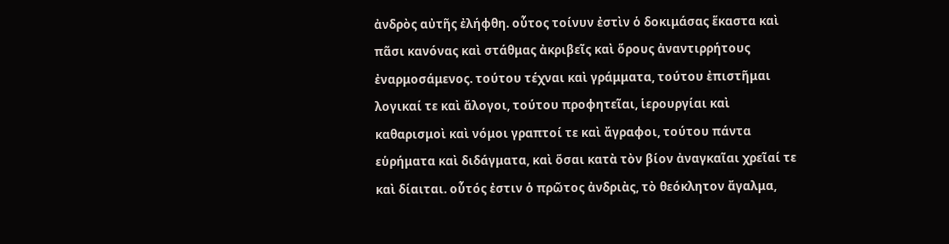ἀνδρὸς αὐτῆς ἐλήφθη. οὗτος τοίνυν ἐστὶν ὁ δοκιμάσας ἕκαστα καὶ πᾶσι κανόνας καὶ στάθμας ἀκριβεῖς καὶ ὅρους ἀναντιρρήτους ἐναρμοσάμενος. τούτου τέχναι καὶ γράμματα, τούτου ἐπιστῆμαι λογικαί τε καὶ ἄλογοι, τούτου προφητεῖαι, ἱερουργίαι καὶ καθαρισμοὶ καὶ νόμοι γραπτοί τε καὶ ἄγραφοι, τούτου πάντα εὑρήματα καὶ διδάγματα, καὶ ὅσαι κατὰ τὸν βίον ἀναγκαῖαι χρεῖαί τε καὶ δίαιται. οὗτός ἐστιν ὁ πρῶτος ἀνδριὰς, τὸ θεόκλητον ἄγαλμα,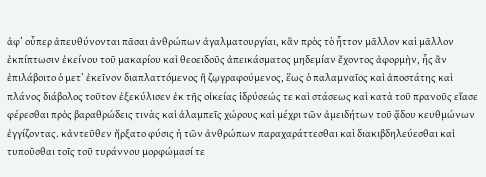ἀφ’ οὗπερ ἀπευθύνονται πᾶσαι ἀνθρώπων ἀγαλματουργίαι, κἂν πρὸς τὸ ἧττον μᾶλλον καὶ μᾶλλον ἐκπίπτωσιν ἐκείνου τοῦ μακαρίου καὶ θεοειδοῦς ἀπεικάσματος μηδεμίαν ἔχοντος ἀφορμὴν, ἧς ἂν ἐπιλάβοιτο ὁ μετ’ ἐκεῖνον διαπλαττόμενος ἢ ζῳγραφούμενος, ἕως ὁ παλαμναῖος καὶ ἀποστάτης καὶ πλάνος διάβολος τοῦτον ἐξεκύλισεν ἐκ τῆς οἰκείας ἱδρύσεώς τε καὶ στάσεως καὶ κατὰ τοῦ πρανοῦς εἴασε φέρεσθαι πρὸς βαραθρώδεις τινὰς καὶ ἀλαμπεῖς χώρους καὶ μέχρι τῶν ἀμειδήτων τοῦ ᾅδου κευθμώνων ἐγγίζοντας. κἀντεῦθεν ἤρξατο φύσις ἡ τῶν ἀνθρώπων παραχαράττεσθαι καὶ διακιβδηλεύεσθαι καὶ τυποῦσθαι τοῖς τοῦ τυράννου μορφώμασί τε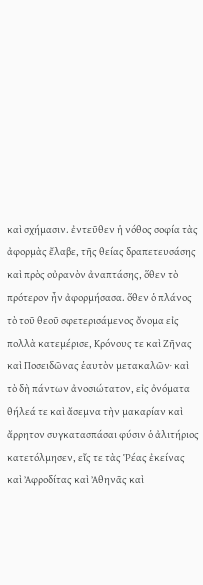καὶ σχήμασιν. ἐντεῦθεν ἡ νόθος σοφία τὰς ἀφορμὰς ἔλαβε, τῆς θείας δραπετευσάσης καὶ πρὸς οὐρανὸν ἀναπτάσης, ὅθεν τὸ πρότερον ἦν ἀφορμήσασα. ὅθεν ὁ πλάνος τὸ τοῦ θεοῦ σφετερισάμενος ὄνομα εἰς πολλὰ κατεμέρισε, Κρόνους τε καὶ Ζῆνας καὶ Ποσειδῶνας ἑαυτὸν μετακαλῶν· καὶ τὸ δὴ πάντων ἀνοσιώτατον, εἰς ὀνόματα θήλεά τε καὶ ἄσεμνα τὴν μακαρίαν καὶ ἄρρητον συγκατασπάσαι φύσιν ὁ ἀλιτήριος κατετόλμησεν, εἴς τε τὰς Ῥέας ἐκείνας καὶ Ἀφροδίτας καὶ Ἀθηνᾶς καὶ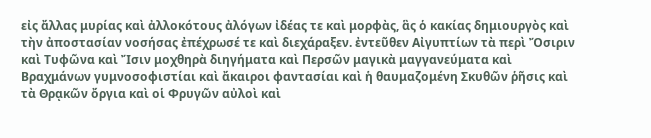εἰς ἄλλας μυρίας καὶ ἀλλοκότους ἀλόγων ἰδέας τε καὶ μορφὰς, ἃς ὁ κακίας δημιουργὸς καὶ τὴν ἀποστασίαν νοσήσας ἐπέχρωσέ τε καὶ διεχάραξεν. ἐντεῦθεν Αἰγυπτίων τὰ περὶ Ὄσιριν καὶ Τυφῶνα καὶ Ἴσιν μοχθηρὰ διηγήματα καὶ Περσῶν μαγικὰ μαγγανεύματα καὶ Βραχμάνων γυμνοσοφιστίαι καὶ ἄκαιροι φαντασίαι καὶ ἡ θαυμαζομένη Σκυθῶν ῥῆσις καὶ τὰ Θρᾳκῶν ὄργια καὶ οἱ Φρυγῶν αὐλοὶ καὶ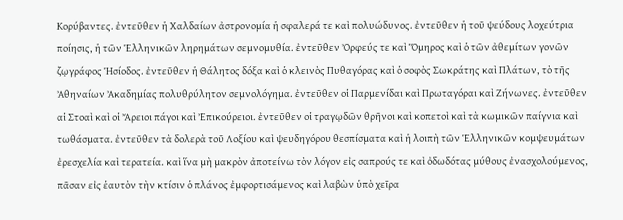Κορύβαντες. ἐντεῦθεν ἡ Χαλδαίων ἀστρονομία ἡ σφαλερά τε καὶ πολυώδυνος. ἐντεῦθεν ἡ τοῦ ψεύδους λοχεύτρια ποίησις, ἡ τῶν Ἑλληνικῶν ληρημάτων σεμνομυθία. ἐντεῦθεν Ὀρφεύς τε καὶ Ὅμηρος καὶ ὁ τῶν ἀθεμίτων γονῶν ζῳγράφος Ἡσίοδος. ἐντεῦθεν ἡ Θάλητος δόξα καὶ ὁ κλεινὸς Πυθαγόρας καὶ ὁ σοφὸς Σωκράτης καὶ Πλάτων, τὸ τῆς Ἀθηναίων Ἀκαδημίας πολυθρύλητον σεμνολόγημα. ἐντεῦθεν οἱ Παρμενίδαι καὶ Πρωταγόραι καὶ Ζήνωνες. ἐντεῦθεν αἱ Στοαὶ καὶ οἱ Ἄρειοι πάγοι καὶ Ἐπικούρειοι. ἐντεῦθεν οἱ τραγῳδῶν θρῆνοι καὶ κοπετοὶ καὶ τὰ κωμικῶν παίγνια καὶ τωθάσματα. ἐντεῦθεν τὰ δολερὰ τοῦ Λοξίου καὶ ψευδηγόρου θεσπίσματα καὶ ἡ λοιπὴ τῶν Ἑλληνικῶν κομψευμάτων ἐρεσχελία καὶ τερατεία. καὶ ἵνα μὴ μακρὸν ἀποτείνω τὸν λόγον εἰς σαπρούς τε καὶ ὀδωδότας μύθους ἐνασχολούμενος, πᾶσαν εἰς ἑαυτὸν τὴν κτίσιν ὁ πλάνος ἐμφορτισάμενος καὶ λαβὼν ὑπὸ χεῖρα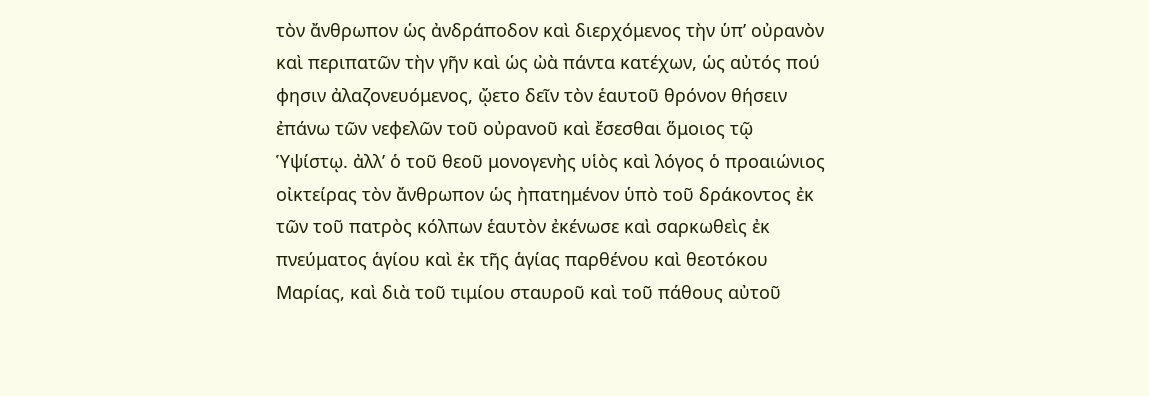τὸν ἄνθρωπον ὡς ἀνδράποδον καὶ διερχόμενος τὴν ὑπ’ οὐρανὸν καὶ περιπατῶν τὴν γῆν καὶ ὡς ὠὰ πάντα κατέχων, ὡς αὐτός πού φησιν ἀλαζονευόμενος, ᾤετο δεῖν τὸν ἑαυτοῦ θρόνον θήσειν ἐπάνω τῶν νεφελῶν τοῦ οὐρανοῦ καὶ ἔσεσθαι ὅμοιος τῷ Ὑψίστῳ. ἀλλ’ ὁ τοῦ θεοῦ μονογενὴς υἱὸς καὶ λόγος ὁ προαιώνιος οἰκτείρας τὸν ἄνθρωπον ὡς ἠπατημένον ὑπὸ τοῦ δράκοντος ἐκ τῶν τοῦ πατρὸς κόλπων ἑαυτὸν ἐκένωσε καὶ σαρκωθεὶς ἐκ πνεύματος ἁγίου καὶ ἐκ τῆς ἁγίας παρθένου καὶ θεοτόκου Μαρίας, καὶ διὰ τοῦ τιμίου σταυροῦ καὶ τοῦ πάθους αὐτοῦ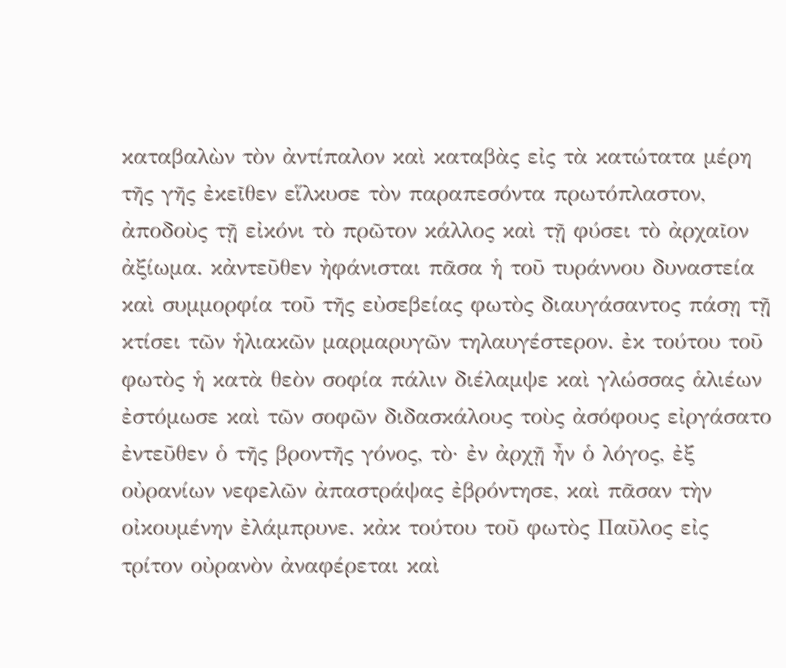καταβαλὼν τὸν ἀντίπαλον καὶ καταβὰς εἰς τὰ κατώτατα μέρη τῆς γῆς ἐκεῖθεν εἵλκυσε τὸν παραπεσόντα πρωτόπλαστον, ἀποδοὺς τῇ εἰκόνι τὸ πρῶτον κάλλος καὶ τῇ φύσει τὸ ἀρχαῖον ἀξίωμα. κἀντεῦθεν ἠφάνισται πᾶσα ἡ τοῦ τυράννου δυναστεία καὶ συμμορφία τοῦ τῆς εὐσεβείας φωτὸς διαυγάσαντος πάσῃ τῇ κτίσει τῶν ἡλιακῶν μαρμαρυγῶν τηλαυγέστερον. ἐκ τούτου τοῦ φωτὸς ἡ κατὰ θεὸν σοφία πάλιν διέλαμψε καὶ γλώσσας ἁλιέων ἐστόμωσε καὶ τῶν σοφῶν διδασκάλους τοὺς ἀσόφους εἰργάσατο ἐντεῦθεν ὁ τῆς βροντῆς γόνος, τὸ· ἐν ἀρχῇ ἦν ὁ λόγος, ἐξ οὐρανίων νεφελῶν ἀπαστράψας ἐβρόντησε, καὶ πᾶσαν τὴν οἰκουμένην ἐλάμπρυνε. κἀκ τούτου τοῦ φωτὸς Παῦλος εἰς τρίτον οὐρανὸν ἀναφέρεται καὶ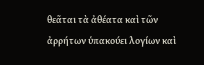θεᾶται τὰ ἀθέατα καὶ τῶν ἀρρήτων ὑπακούει λογίων καὶ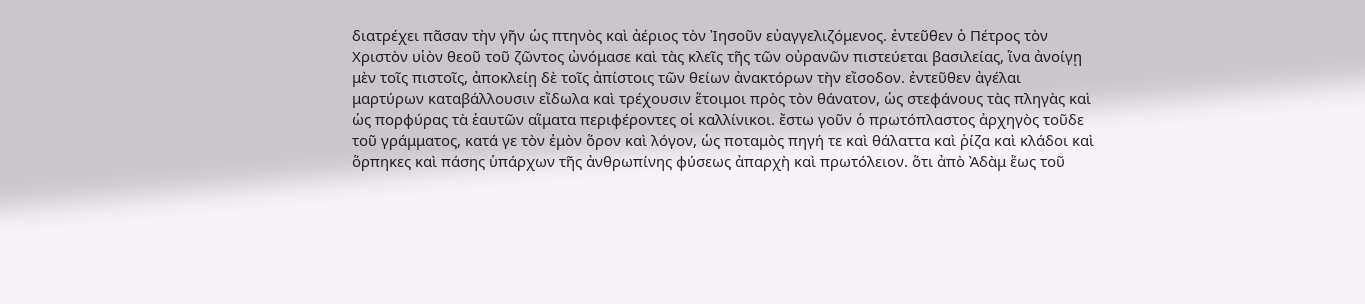διατρέχει πᾶσαν τὴν γῆν ὡς πτηνὸς καὶ ἀέριος τὸν Ἰησοῦν εὐαγγελιζόμενος. ἐντεῦθεν ὁ Πέτρος τὸν Χριστὸν υἱὸν θεοῦ τοῦ ζῶντος ὠνόμασε καὶ τὰς κλεῖς τῆς τῶν οὐρανῶν πιστεύεται βασιλείας, ἵνα ἀνοίγῃ μὲν τοῖς πιστοῖς, ἀποκλείῃ δὲ τοῖς ἀπίστοις τῶν θείων ἀνακτόρων τὴν εἴσοδον. ἐντεῦθεν ἀγέλαι μαρτύρων καταβάλλουσιν εἴδωλα καὶ τρέχουσιν ἕτοιμοι πρὸς τὸν θάνατον, ὡς στεφάνους τὰς πληγὰς καὶ ὡς πορφύρας τὰ ἑαυτῶν αἵματα περιφέροντες οἱ καλλίνικοι. ἔστω γοῦν ὁ πρωτόπλαστος ἀρχηγὸς τοῦδε τοῦ γράμματος, κατά γε τὸν ἐμὸν ὅρον καὶ λόγον, ὡς ποταμὸς πηγή τε καὶ θάλαττα καὶ ῥίζα καὶ κλάδοι καὶ ὅρπηκες καὶ πάσης ὑπάρχων τῆς ἀνθρωπίνης φύσεως ἀπαρχὴ καὶ πρωτόλειον. ὅτι ἀπὸ Ἀδὰμ ἕως τοῦ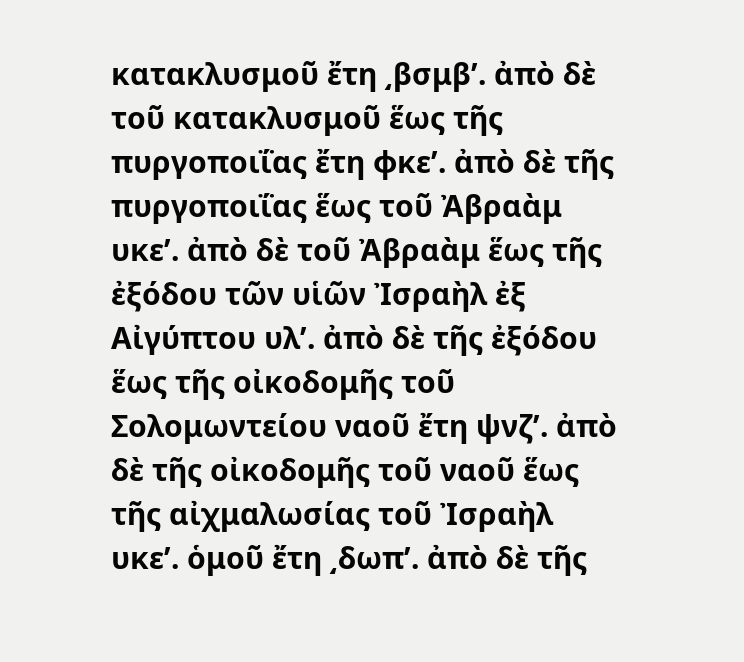κατακλυσμοῦ ἔτη ͵βσμβʹ. ἀπὸ δὲ τοῦ κατακλυσμοῦ ἕως τῆς πυργοποιΐας ἔτη φκεʹ. ἀπὸ δὲ τῆς πυργοποιΐας ἕως τοῦ Ἀβραὰμ υκεʹ. ἀπὸ δὲ τοῦ Ἀβραὰμ ἕως τῆς ἐξόδου τῶν υἱῶν Ἰσραὴλ ἐξ Αἰγύπτου υλʹ. ἀπὸ δὲ τῆς ἐξόδου ἕως τῆς οἰκοδομῆς τοῦ Σολομωντείου ναοῦ ἔτη ψνζʹ. ἀπὸ δὲ τῆς οἰκοδομῆς τοῦ ναοῦ ἕως τῆς αἰχμαλωσίας τοῦ Ἰσραὴλ υκεʹ. ὁμοῦ ἔτη ͵δωπʹ. ἀπὸ δὲ τῆς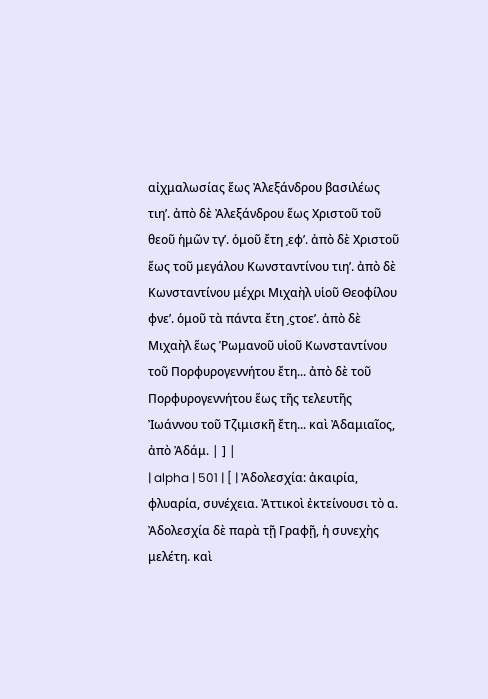αἰχμαλωσίας ἕως Ἀλεξάνδρου βασιλέως τιηʹ. ἀπὸ δὲ Ἀλεξάνδρου ἕως Χριστοῦ τοῦ θεοῦ ἡμῶν τγʹ. ὁμοῦ ἔτη ͵εφʹ. ἀπὸ δὲ Χριστοῦ ἕως τοῦ μεγάλου Κωνσταντίνου τιηʹ. ἀπὸ δὲ Κωνσταντίνου μέχρι Μιχαὴλ υἱοῦ Θεοφίλου φνεʹ. ὁμοῦ τὰ πάντα ἔτη ͵ϛτοεʹ. ἀπὸ δὲ Μιχαὴλ ἕως Ῥωμανοῦ υἱοῦ Κωνσταντίνου τοῦ Πορφυρογεννήτου ἔτη... ἀπὸ δὲ τοῦ Πορφυρογεννήτου ἕως τῆς τελευτῆς Ἰωάννου τοῦ Τζιμισκῆ ἔτη... καὶ Ἀδαμιαῖος, ἀπὸ Ἀδάμ. | ] |
| alpha | 501 | [ | Ἀδολεσχία: ἀκαιρία, φλυαρία, συνέχεια. Ἀττικοὶ ἐκτείνουσι τὸ α. Ἀδολεσχία δὲ παρὰ τῇ Γραφῇ, ἡ συνεχὴς μελέτη. καὶ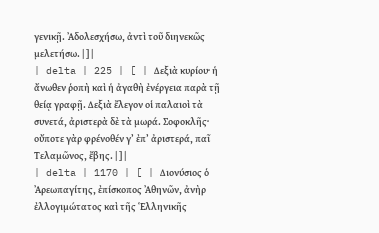γενικῇ. Ἀδολεσχήσω, ἀντὶ τοῦ διηνεκῶς μελετήσω. | ] |
| delta | 225 | [ | Δεξιὰ κυρίου· ἡ ἄνωθεν ῥοπὴ καὶ ἡ ἀγαθὴ ἐνέργεια παρὰ τῇ θείᾳ γραφῇ. Δεξιὰ ἔλεγον οἱ παλαιοὶ τὰ συνετά, ἀριστερὰ δὲ τὰ μωρά. Σοφοκλῆς· οὔποτε γὰρ φρένοθέν γ’ ἐπ’ ἀριστερά, παῖ Τελαμῶνος, ἔβης. | ] |
| delta | 1170 | [ | Διονύσιος ὁ Ἀρεωπαγίτης, ἐπίσκοπος Ἀθηνῶν, ἀνὴρ ἐλλογιμώτατος καὶ τῆς Ἑλληνικῆς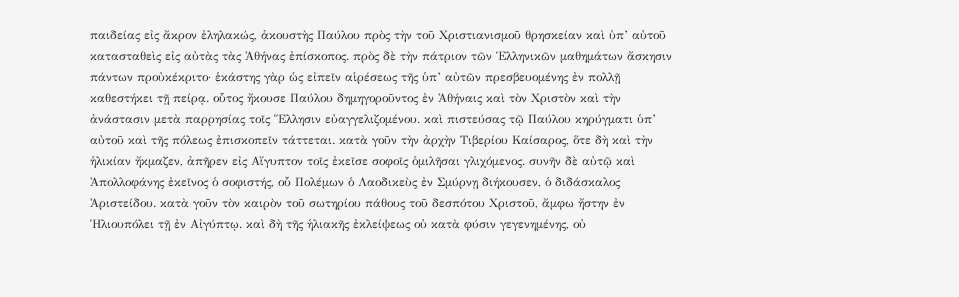παιδείας εἰς ἄκρον ἐληλακώς, ἀκουστὴς Παύλου πρὸς τὴν τοῦ Χριστιανισμοῦ θρησκείαν καὶ ὑπ’ αὐτοῦ κατασταθεὶς εἰς αὐτὰς τὰς Ἀθήνας ἐπίσκοπος. πρὸς δὲ τὴν πάτριον τῶν Ἑλληνικῶν μαθημάτων ἄσκησιν πάντων προὐκέκριτο· ἑκάστης γὰρ ὡς εἰπεῖν αἱρέσεως τῆς ὑπ’ αὐτῶν πρεσβευομένης ἐν πολλῇ καθεστήκει τῇ πείρᾳ. οὗτος ἤκουσε Παύλου δημηγοροῦντος ἐν Ἀθήναις καὶ τὸν Χριστὸν καὶ τὴν ἀνάστασιν μετὰ παρρησίας τοῖς Ἕλλησιν εὐαγγελιζομένου. καὶ πιστεύσας τῷ Παύλου κηρύγματι ὑπ’ αὐτοῦ καὶ τῆς πόλεως ἐπισκοπεῖν τάττεται. κατὰ γοῦν τὴν ἀρχὴν Τιβερίου Καίσαρος, ὅτε δὴ καὶ τὴν ἡλικίαν ἤκμαζεν, ἀπῆρεν εἰς Αἴγυπτον τοῖς ἐκεῖσε σοφοῖς ὁμιλῆσαι γλιχόμενος. συνῆν δὲ αὐτῷ καὶ Ἀπολλοφάνης ἐκεῖνος ὁ σοφιστής, οὗ Πολέμων ὁ Λαοδικεὺς ἐν Σμύρνῃ διήκουσεν, ὁ διδάσκαλος Ἀριστείδου. κατὰ γοῦν τὸν καιρὸν τοῦ σωτηρίου πάθους τοῦ δεσπότου Χριστοῦ, ἄμφω ἤστην ἐν Ἡλιουπόλει τῇ ἐν Αἰγύπτῳ. καὶ δὴ τῆς ἡλιακῆς ἐκλείψεως οὐ κατὰ φύσιν γεγενημένης, οὐ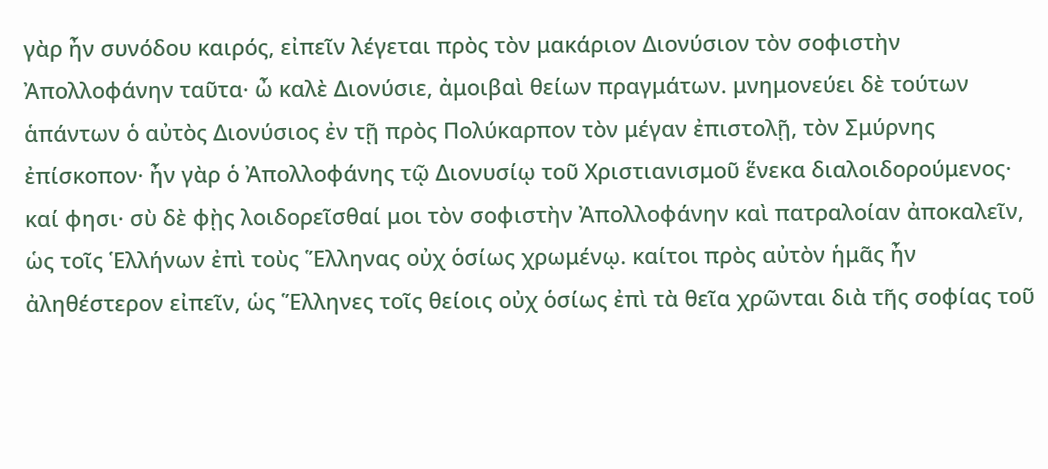γὰρ ἦν συνόδου καιρός, εἰπεῖν λέγεται πρὸς τὸν μακάριον Διονύσιον τὸν σοφιστὴν Ἀπολλοφάνην ταῦτα· ὦ καλὲ Διονύσιε, ἀμοιβαὶ θείων πραγμάτων. μνημονεύει δὲ τούτων ἁπάντων ὁ αὐτὸς Διονύσιος ἐν τῇ πρὸς Πολύκαρπον τὸν μέγαν ἐπιστολῇ, τὸν Σμύρνης ἐπίσκοπον· ἦν γὰρ ὁ Ἀπολλοφάνης τῷ Διονυσίῳ τοῦ Χριστιανισμοῦ ἕνεκα διαλοιδορούμενος· καί φησι· σὺ δὲ φῂς λοιδορεῖσθαί μοι τὸν σοφιστὴν Ἀπολλοφάνην καὶ πατραλοίαν ἀποκαλεῖν, ὡς τοῖς Ἑλλήνων ἐπὶ τοὺς Ἕλληνας οὐχ ὁσίως χρωμένῳ. καίτοι πρὸς αὐτὸν ἡμᾶς ἦν ἀληθέστερον εἰπεῖν, ὡς Ἕλληνες τοῖς θείοις οὐχ ὁσίως ἐπὶ τὰ θεῖα χρῶνται διὰ τῆς σοφίας τοῦ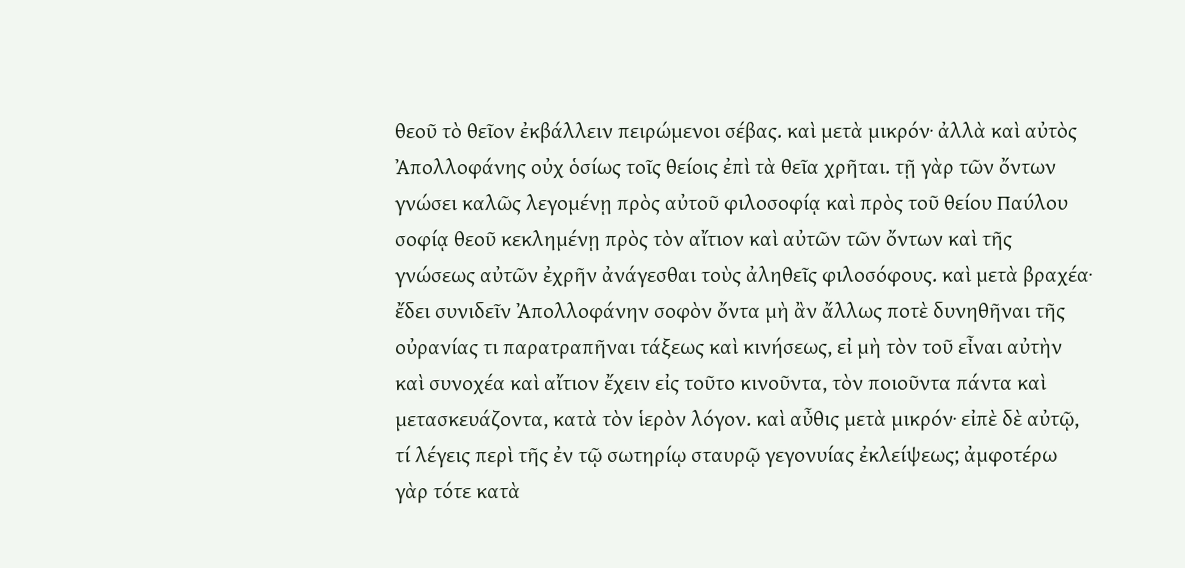θεοῦ τὸ θεῖον ἐκβάλλειν πειρώμενοι σέβας. καὶ μετὰ μικρόν· ἀλλὰ καὶ αὐτὸς Ἀπολλοφάνης οὐχ ὁσίως τοῖς θείοις ἐπὶ τὰ θεῖα χρῆται. τῇ γὰρ τῶν ὄντων γνώσει καλῶς λεγομένῃ πρὸς αὐτοῦ φιλοσοφίᾳ καὶ πρὸς τοῦ θείου Παύλου σοφίᾳ θεοῦ κεκλημένῃ πρὸς τὸν αἴτιον καὶ αὐτῶν τῶν ὄντων καὶ τῆς γνώσεως αὐτῶν ἐχρῆν ἀνάγεσθαι τοὺς ἀληθεῖς φιλοσόφους. καὶ μετὰ βραχέα· ἔδει συνιδεῖν Ἀπολλοφάνην σοφὸν ὄντα μὴ ἂν ἄλλως ποτὲ δυνηθῆναι τῆς οὐρανίας τι παρατραπῆναι τάξεως καὶ κινήσεως, εἰ μὴ τὸν τοῦ εἶναι αὐτὴν καὶ συνοχέα καὶ αἴτιον ἔχειν εἰς τοῦτο κινοῦντα, τὸν ποιοῦντα πάντα καὶ μετασκευάζοντα, κατὰ τὸν ἱερὸν λόγον. καὶ αὖθις μετὰ μικρόν· εἰπὲ δὲ αὐτῷ, τί λέγεις περὶ τῆς ἐν τῷ σωτηρίῳ σταυρῷ γεγονυίας ἐκλείψεως; ἀμφοτέρω γὰρ τότε κατὰ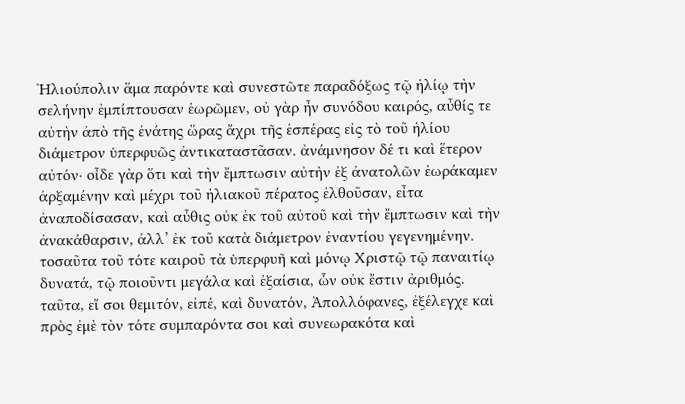Ἡλιούπολιν ἅμα παρόντε καὶ συνεστῶτε παραδόξως τῷ ἡλίῳ τὴν σελήνην ἐμπίπτουσαν ἑωρῶμεν, οὐ γὰρ ἦν συνόδου καιρός, αὖθίς τε αὐτὴν ἀπὸ τῆς ἐνάτης ὥρας ἄχρι τῆς ἑσπέρας εἰς τὸ τοῦ ἡλίου διάμετρον ὑπερφυῶς ἀντικαταστᾶσαν. ἀνάμνησον δέ τι καὶ ἕτερον αὐτόν· οἶδε γὰρ ὅτι καὶ τὴν ἔμπτωσιν αὐτὴν ἐξ ἀνατολῶν ἑωράκαμεν ἀρξαμένην καὶ μέχρι τοῦ ἡλιακοῦ πέρατος ἐλθοῦσαν, εἶτα ἀναποδίσασαν, καὶ αὖθις οὐκ ἐκ τοῦ αὐτοῦ καὶ τὴν ἔμπτωσιν καὶ τὴν ἀνακάθαρσιν, ἀλλ’ ἐκ τοῦ κατὰ διάμετρον ἐναντίου γεγενημένην. τοσαῦτα τοῦ τότε καιροῦ τὰ ὑπερφυῆ καὶ μόνῳ Χριστῷ τῷ παναιτίῳ δυνατά, τῷ ποιοῦντι μεγάλα καὶ ἐξαίσια, ὧν οὐκ ἔστιν ἀριθμός. ταῦτα, εἴ σοι θεμιτόν, εἰπέ, καὶ δυνατόν, Ἀπολλόφανες, ἐξέλεγχε καὶ πρὸς ἐμὲ τὸν τότε συμπαρόντα σοι καὶ συνεωρακότα καὶ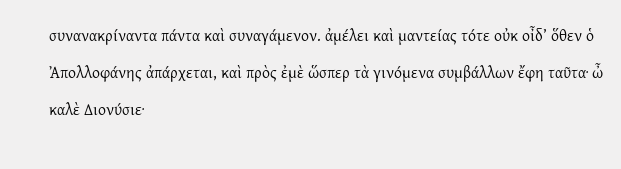συνανακρίναντα πάντα καὶ συναγάμενον. ἀμέλει καὶ μαντείας τότε οὐκ οἶδ’ ὅθεν ὁ Ἀπολλοφάνης ἀπάρχεται, καὶ πρὸς ἐμὲ ὥσπερ τὰ γινόμενα συμβάλλων ἔφη ταῦτα· ὦ καλὲ Διονύσιε·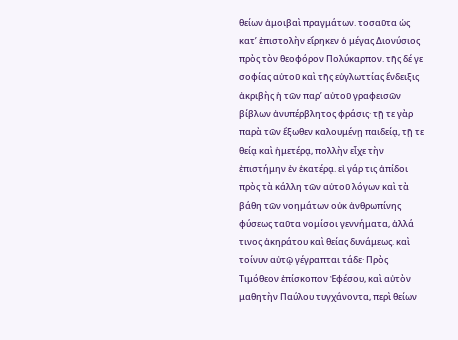θείων ἀμοιβαὶ πραγμάτων. τοσαῦτα ὡς κατ’ ἐπιστολὴν εἴρηκεν ὁ μέγας Διονύσιος πρὸς τὸν θεοφόρον Πολύκαρπον. τῆς δέ γε σοφίας αὐτοῦ καὶ τῆς εὐγλωττίας ἔνδειξις ἀκριβὴς ἡ τῶν παρ’ αὐτοῦ γραφεισῶν βίβλων ἀνυπέρβλητος φράσις· τῇ τε γὰρ παρὰ τῶν ἔξωθεν καλουμένῃ παιδείᾳ, τῇ τε θείᾳ καὶ ἡμετέρᾳ, πολλὴν εἶχε τὴν ἐπιστήμην ἐν ἑκατέρᾳ. εἰ γάρ τις ἀπίδοι πρὸς τὰ κάλλη τῶν αὐτοῦ λόγων καὶ τὰ βάθη τῶν νοημάτων οὐκ ἀνθρωπίνης φύσεως ταῦτα νομίσοι γεννήματα, ἀλλά τινος ἀκηράτου καὶ θείας δυνάμεως. καὶ τοίνυν αὐτῷ γέγραπται τάδε· Πρὸς Τιμόθεον ἐπίσκοπον Ἐφέσου, καὶ αὐτὸν μαθητὴν Παύλου τυγχάνοντα, περὶ θείων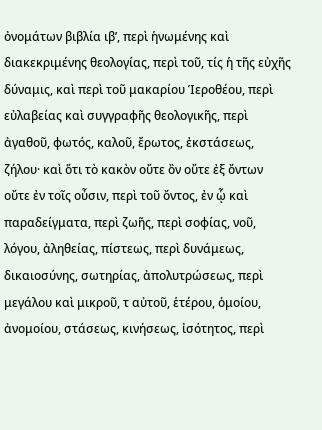ὀνομάτων βιβλία ιβʹ, περὶ ἡνωμένης καὶ διακεκριμένης θεολογίας, περὶ τοῦ, τίς ἡ τῆς εὐχῆς δύναμις, καὶ περὶ τοῦ μακαρίου Ἱεροθέου, περὶ εὐλαβείας καὶ συγγραφῆς θεολογικῆς, περὶ ἀγαθοῦ, φωτός, καλοῦ, ἔρωτος, ἐκστάσεως, ζήλου· καὶ ὅτι τὸ κακὸν οὔτε ὂν οὔτε ἐξ ὄντων οὔτε ἐν τοῖς οὖσιν, περὶ τοῦ ὄντος, ἐν ᾧ καὶ παραδείγματα, περὶ ζωῆς, περὶ σοφίας, νοῦ, λόγου, ἀληθείας, πίστεως, περὶ δυνάμεως, δικαιοσύνης, σωτηρίας, ἀπολυτρώσεως, περὶ μεγάλου καὶ μικροῦ, τ αὐτοῦ, ἑτέρου, ὁμοίου, ἀνομοίου, στάσεως, κινήσεως, ἰσότητος, περὶ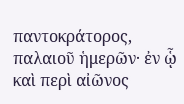παντοκράτορος, παλαιοῦ ἡμερῶν· ἐν ᾧ καὶ περὶ αἰῶνος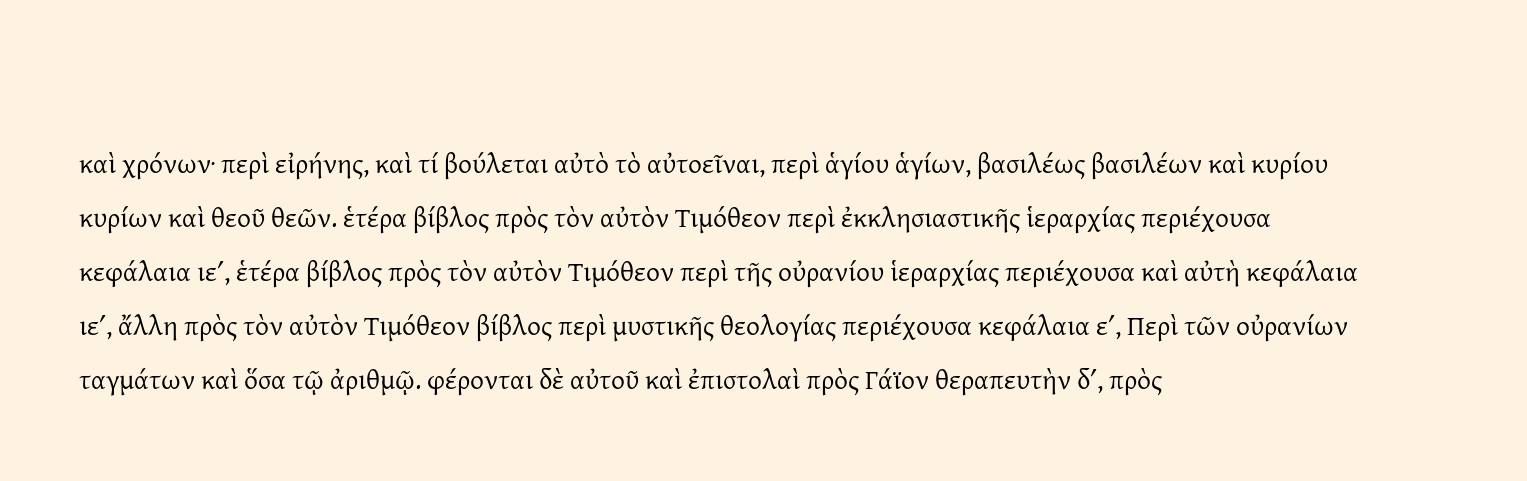καὶ χρόνων· περὶ εἰρήνης, καὶ τί βούλεται αὐτὸ τὸ αὐτοεῖναι, περὶ ἁγίου ἁγίων, βασιλέως βασιλέων καὶ κυρίου κυρίων καὶ θεοῦ θεῶν. ἑτέρα βίβλος πρὸς τὸν αὐτὸν Τιμόθεον περὶ ἐκκλησιαστικῆς ἱεραρχίας περιέχουσα κεφάλαια ιεʹ, ἑτέρα βίβλος πρὸς τὸν αὐτὸν Τιμόθεον περὶ τῆς οὐρανίου ἱεραρχίας περιέχουσα καὶ αὐτὴ κεφάλαια ιεʹ, ἄλλη πρὸς τὸν αὐτὸν Τιμόθεον βίβλος περὶ μυστικῆς θεολογίας περιέχουσα κεφάλαια εʹ, Περὶ τῶν οὐρανίων ταγμάτων καὶ ὅσα τῷ ἀριθμῷ. φέρονται δὲ αὐτοῦ καὶ ἐπιστολαὶ πρὸς Γάϊον θεραπευτὴν δʹ, πρὸς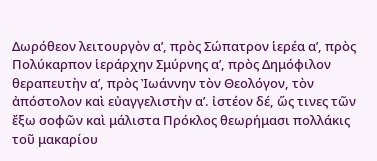Δωρόθεον λειτουργὸν αʹ, πρὸς Σώπατρον ἱερέα αʹ, πρὸς Πολύκαρπον ἱεράρχην Σμύρνης αʹ, πρὸς Δημόφιλον θεραπευτὴν αʹ, πρὸς Ἰωάννην τὸν Θεολόγον, τὸν ἀπόστολον καὶ εὐαγγελιστὴν αʹ. ἰστέον δέ, ὥς τινες τῶν ἔξω σοφῶν καὶ μάλιστα Πρόκλος θεωρήμασι πολλάκις τοῦ μακαρίου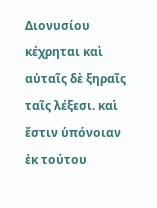Διονυσίου κέχρηται καὶ αὐταῖς δὲ ξηραῖς ταῖς λέξεσι. καὶ ἔστιν ὑπόνοιαν ἐκ τούτου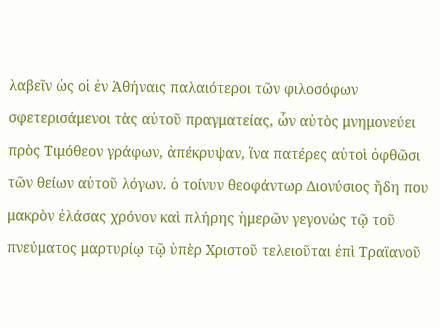λαβεῖν ὡς οἱ ἐν Ἀθήναις παλαιότεροι τῶν φιλοσόφων σφετερισάμενοι τὰς αὐτοῦ πραγματείας, ὧν αὐτὸς μνημονεύει πρὸς Τιμόθεον γράφων, ἀπέκρυψαν, ἵνα πατέρες αὐτοὶ ὀφθῶσι τῶν θείων αὐτοῦ λόγων. ὁ τοίνυν θεοφάντωρ Διονύσιος ἤδη που μακρὸν ἐλάσας χρόνον καὶ πλήρης ἡμερῶν γεγονὼς τῷ τοῦ πνεύματος μαρτυρίῳ τῷ ὑπὲρ Χριστοῦ τελειοῦται ἐπὶ Τραϊανοῦ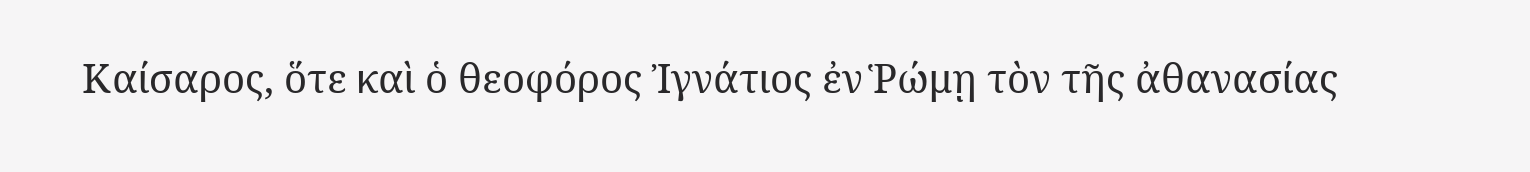Καίσαρος, ὅτε καὶ ὁ θεοφόρος Ἰγνάτιος ἐν Ῥώμῃ τὸν τῆς ἀθανασίας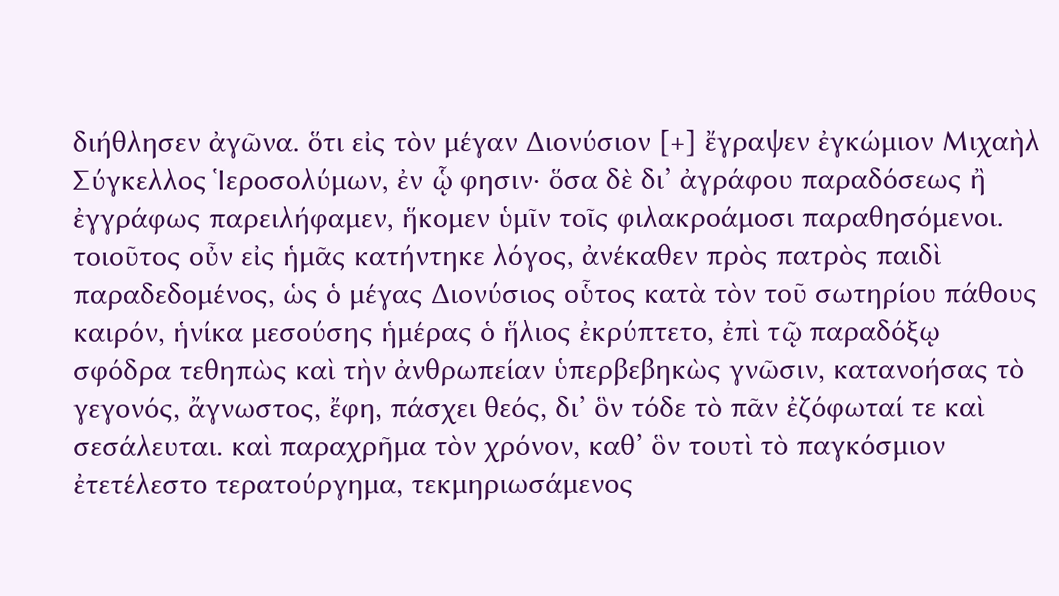διήθλησεν ἀγῶνα. ὅτι εἰς τὸν μέγαν Διονύσιον [+] ἔγραψεν ἐγκώμιον Μιχαὴλ Σύγκελλος Ἱεροσολύμων, ἐν ᾧ φησιν· ὅσα δὲ δι’ ἀγράφου παραδόσεως ἢ ἐγγράφως παρειλήφαμεν, ἥκομεν ὑμῖν τοῖς φιλακροάμοσι παραθησόμενοι. τοιοῦτος οὖν εἰς ἡμᾶς κατήντηκε λόγος, ἀνέκαθεν πρὸς πατρὸς παιδὶ παραδεδομένος, ὡς ὁ μέγας Διονύσιος οὗτος κατὰ τὸν τοῦ σωτηρίου πάθους καιρόν, ἡνίκα μεσούσης ἡμέρας ὁ ἥλιος ἐκρύπτετο, ἐπὶ τῷ παραδόξῳ σφόδρα τεθηπὼς καὶ τὴν ἀνθρωπείαν ὑπερβεβηκὼς γνῶσιν, κατανοήσας τὸ γεγονός, ἄγνωστος, ἔφη, πάσχει θεός, δι’ ὃν τόδε τὸ πᾶν ἐζόφωταί τε καὶ σεσάλευται. καὶ παραχρῆμα τὸν χρόνον, καθ’ ὃν τουτὶ τὸ παγκόσμιον ἐτετέλεστο τερατούργημα, τεκμηριωσάμενος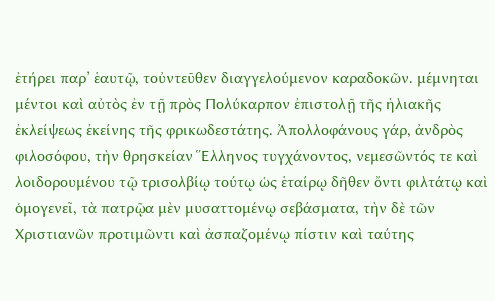ἐτήρει παρ’ ἑαυτῷ, τοὐντεῦθεν διαγγελούμενον καραδοκῶν. μέμνηται μέντοι καὶ αὐτὸς ἐν τῇ πρὸς Πολύκαρπον ἐπιστολῇ τῆς ἡλιακῆς ἐκλείψεως ἐκείνης τῆς φρικωδεστάτης. Ἀπολλοφάνους γάρ, ἀνδρὸς φιλοσόφου, τὴν θρησκείαν Ἕλληνος τυγχάνοντος, νεμεσῶντός τε καὶ λοιδορουμένου τῷ τρισολβίῳ τούτῳ ὡς ἑταίρῳ δῆθεν ὄντι φιλτάτῳ καὶ ὁμογενεῖ, τὰ πατρῷα μὲν μυσαττομένῳ σεβάσματα, τὴν δὲ τῶν Χριστιανῶν προτιμῶντι καὶ ἀσπαζομένῳ πίστιν καὶ ταύτης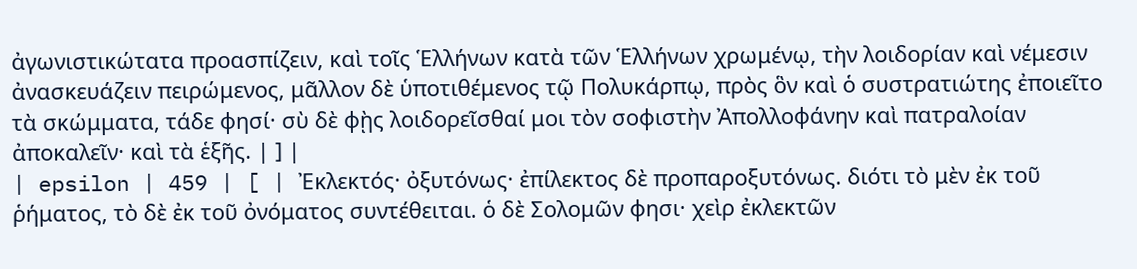ἀγωνιστικώτατα προασπίζειν, καὶ τοῖς Ἑλλήνων κατὰ τῶν Ἑλλήνων χρωμένῳ, τὴν λοιδορίαν καὶ νέμεσιν ἀνασκευάζειν πειρώμενος, μᾶλλον δὲ ὑποτιθέμενος τῷ Πολυκάρπῳ, πρὸς ὃν καὶ ὁ συστρατιώτης ἐποιεῖτο τὰ σκώμματα, τάδε φησί· σὺ δὲ φῂς λοιδορεῖσθαί μοι τὸν σοφιστὴν Ἀπολλοφάνην καὶ πατραλοίαν ἀποκαλεῖν· καὶ τὰ ἑξῆς. | ] |
| epsilon | 459 | [ | Ἐκλεκτός· ὀξυτόνως· ἐπίλεκτος δὲ προπαροξυτόνως. διότι τὸ μὲν ἐκ τοῦ ῥήματος, τὸ δὲ ἐκ τοῦ ὀνόματος συντέθειται. ὁ δὲ Σολομῶν φησι· χεὶρ ἐκλεκτῶν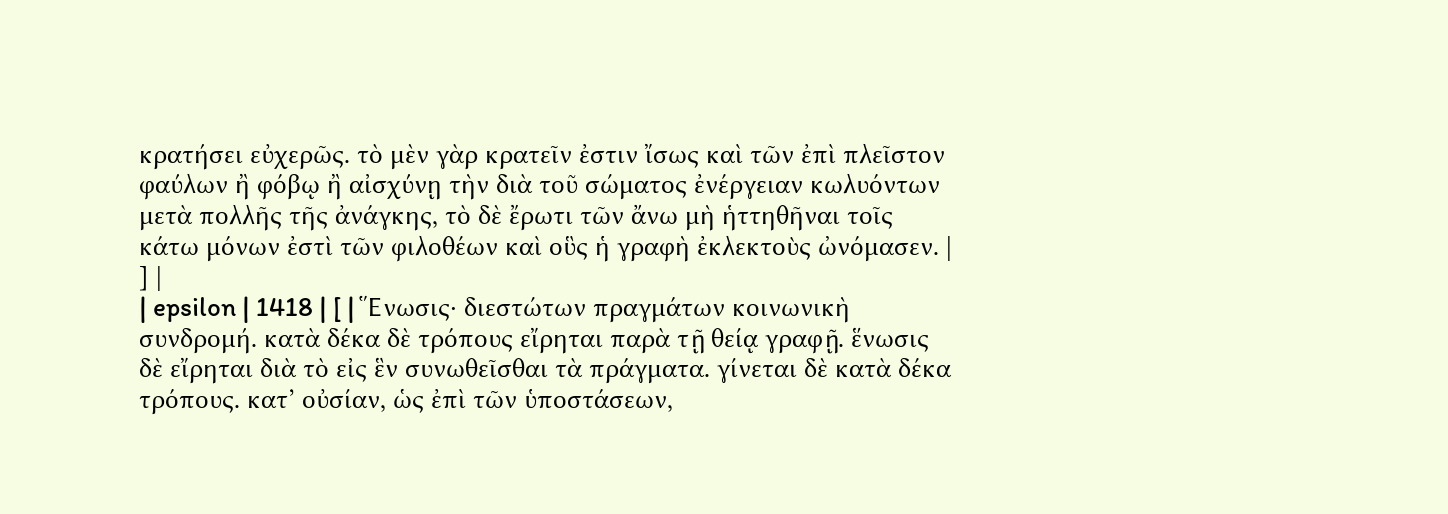κρατήσει εὐχερῶς. τὸ μὲν γὰρ κρατεῖν ἐστιν ἴσως καὶ τῶν ἐπὶ πλεῖστον φαύλων ἢ φόβῳ ἢ αἰσχύνῃ τὴν διὰ τοῦ σώματος ἐνέργειαν κωλυόντων μετὰ πολλῆς τῆς ἀνάγκης, τὸ δὲ ἔρωτι τῶν ἄνω μὴ ἡττηθῆναι τοῖς κάτω μόνων ἐστὶ τῶν φιλοθέων καὶ οὓς ἡ γραφὴ ἐκλεκτοὺς ὠνόμασεν. | ] |
| epsilon | 1418 | [ | Ἕνωσις· διεστώτων πραγμάτων κοινωνικὴ συνδρομή. κατὰ δέκα δὲ τρόπους εἴρηται παρὰ τῇ θείᾳ γραφῇ. ἕνωσις δὲ εἴρηται διὰ τὸ εἰς ἓν συνωθεῖσθαι τὰ πράγματα. γίνεται δὲ κατὰ δέκα τρόπους. κατ’ οὐσίαν, ὡς ἐπὶ τῶν ὑποστάσεων,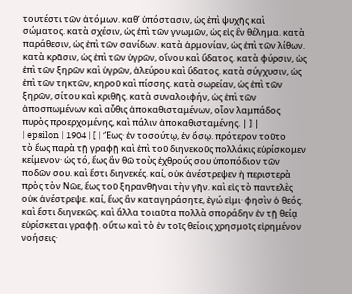τουτέστι τῶν ἀτόμων. καθ’ ὑπόστασιν, ὡς ἐπὶ ψυχῆς καὶ σώματος. κατὰ σχέσιν, ὡς ἐπὶ τῶν γνωμῶν, ὡς εἰς ἓν θέλημα. κατὰ παράθεσιν, ὡς ἐπὶ τῶν σανίδων. κατὰ ἁρμονίαν, ὡς ἐπὶ τῶν λίθων. κατὰ κρᾶσιν, ὡς ἐπὶ τῶν ὑγρῶν, οἴνου καὶ ὕδατος. κατὰ φύρσιν, ὡς ἐπὶ τῶν ξηρῶν καὶ ὑγρῶν, ἀλεύρου καὶ ὕδατος. κατὰ σύγχυσιν, ὡς ἐπὶ τῶν τηκτῶν, κηροῦ καὶ πίσσης. κατὰ σωρείαν, ὡς ἐπὶ τῶν ξηρῶν, σίτου καὶ κριθῆς. κατὰ συναλοιφήν, ὡς ἐπὶ τῶν ἀποσπωμένων καὶ αὖθις ἀποκαθισταμένων, οἷον λαμπάδος πυρὸς προερχομένης, καὶ πάλιν ἀποκαθισταμένης. | ] |
| epsilon | 1904 | [ | Ἕως· ἐν τοσούτῳ, ἐν ὅσῳ. πρότερον τοῦτο τὸ ἕως παρὰ τῇ γραφῇ καὶ ἐπὶ τοῦ διηνεκοῦς πολλάκις εὑρίσκομεν κείμενον· ὡς τό, ἕως ἂν θῶ τοὺς ἐχθρούς σου ὑποπόδιον τῶν ποδῶν σου. καὶ ἔστι διηνεκές. καί, οὐκ ἀνέστρεψεν ἡ περιστερὰ πρὸς τὸν Νῶε, ἕως τοῦ ξηρανθῆναι τὴν γῆν. καὶ εἰς τὸ παντελὲς οὐκ ἀνέστρεψε. καί, ἕως ἂν καταγηράσητε, ἐγώ εἰμι· φησὶν ὁ θεός. καὶ ἔστι διηνεκῶς. καὶ ἄλλα τοιαῦτα πολλὰ σποράδην ἐν τῇ θείᾳ εὑρίσκεται γραφῇ. οὕτω καὶ τὸ ἐν τοῖς θείοις χρησμοῖς εἰρημένον νοήσεις·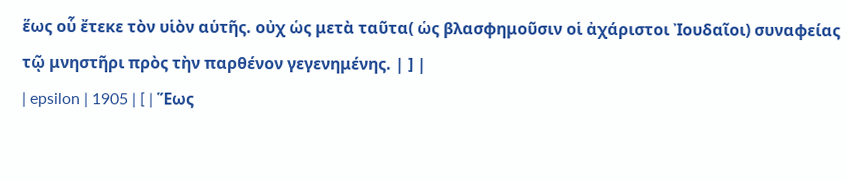ἕως οὗ ἔτεκε τὸν υἱὸν αὑτῆς. οὐχ ὡς μετὰ ταῦτα( ὡς βλασφημοῦσιν οἱ ἀχάριστοι Ἰουδαῖοι) συναφείας τῷ μνηστῆρι πρὸς τὴν παρθένον γεγενημένης. | ] |
| epsilon | 1905 | [ | Ἕως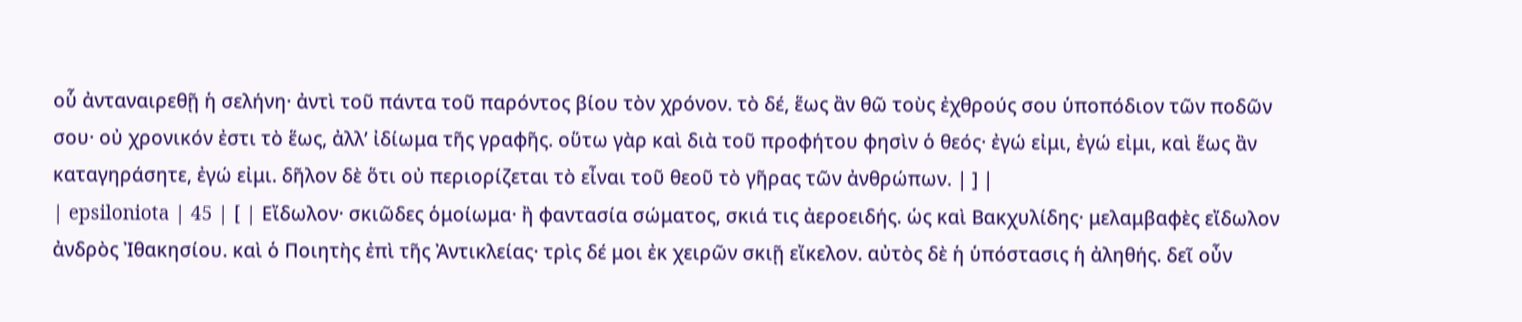οὗ ἀνταναιρεθῇ ἡ σελήνη· ἀντὶ τοῦ πάντα τοῦ παρόντος βίου τὸν χρόνον. τὸ δέ, ἕως ἂν θῶ τοὺς ἐχθρούς σου ὑποπόδιον τῶν ποδῶν σου· οὐ χρονικόν ἐστι τὸ ἕως, ἀλλ’ ἰδίωμα τῆς γραφῆς. οὕτω γὰρ καὶ διὰ τοῦ προφήτου φησὶν ὁ θεός· ἐγώ εἰμι, ἐγώ εἰμι, καὶ ἕως ἂν καταγηράσητε, ἐγώ εἰμι. δῆλον δὲ ὅτι οὐ περιορίζεται τὸ εἶναι τοῦ θεοῦ τὸ γῆρας τῶν ἀνθρώπων. | ] |
| epsiloniota | 45 | [ | Εἴδωλον· σκιῶδες ὁμοίωμα· ἢ φαντασία σώματος, σκιά τις ἀεροειδής. ὡς καὶ Βακχυλίδης· μελαμβαφὲς εἴδωλον ἀνδρὸς Ἰθακησίου. καὶ ὁ Ποιητὴς ἐπὶ τῆς Ἀντικλείας· τρὶς δέ μοι ἐκ χειρῶν σκιῇ εἴκελον. αὐτὸς δὲ ἡ ὑπόστασις ἡ ἀληθής. δεῖ οὖν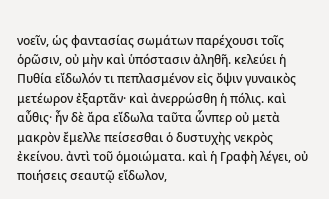νοεῖν, ὡς φαντασίας σωμάτων παρέχουσι τοῖς ὁρῶσιν, οὐ μὴν καὶ ὑπόστασιν ἀληθῆ. κελεύει ἡ Πυθία εἴδωλόν τι πεπλασμένον εἰς ὄψιν γυναικὸς μετέωρον ἐξαρτᾶν· καὶ ἀνερρώσθη ἡ πόλις. καὶ αὖθις· ἦν δὲ ἄρα εἴδωλα ταῦτα ὧνπερ οὐ μετὰ μακρὸν ἔμελλε πείσεσθαι ὁ δυστυχὴς νεκρὸς ἐκείνου. ἀντὶ τοῦ ὁμοιώματα. καὶ ἡ Γραφὴ λέγει, οὐ ποιήσεις σεαυτῷ εἴδωλον,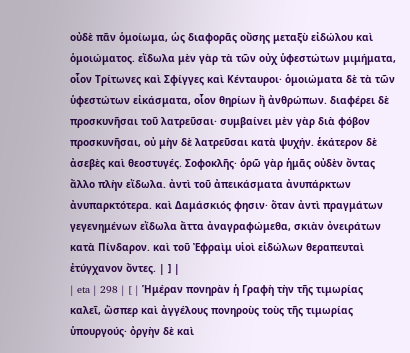οὐδὲ πᾶν ὁμοίωμα, ὡς διαφορᾶς οὔσης μεταξὺ εἰδώλου καὶ ὁμοιώματος. εἴδωλα μὲν γὰρ τὰ τῶν οὐχ ὑφεστώτων μιμήματα, οἷον Τρίτωνες καὶ Σφίγγες καὶ Κένταυροι· ὁμοιώματα δὲ τὰ τῶν ὑφεστώτων εἰκάσματα, οἷον θηρίων ἢ ἀνθρώπων. διαφέρει δὲ προσκυνῆσαι τοῦ λατρεῦσαι· συμβαίνει μὲν γὰρ διὰ φόβον προσκυνῆσαι, οὐ μὴν δὲ λατρεῦσαι κατὰ ψυχήν. ἑκάτερον δὲ ἀσεβὲς καὶ θεοστυγές. Σοφοκλῆς· ὁρῶ γὰρ ἡμᾶς οὐδὲν ὄντας ἄλλο πλὴν εἴδωλα. ἀντὶ τοῦ ἀπεικάσματα ἀνυπάρκτων ἀνυπαρκτότερα. καὶ Δαμάσκιός φησιν· ὅταν ἀντὶ πραγμάτων γεγενημένων εἴδωλα ἄττα ἀναγραφώμεθα, σκιὰν ὀνειράτων κατὰ Πίνδαρον. καὶ τοῦ Ἐφραὶμ υἱοὶ εἰδώλων θεραπευταὶ ἐτύγχανον ὄντες. | ] |
| eta | 298 | [ | Ἡμέραν πονηρὰν ἡ Γραφὴ τὴν τῆς τιμωρίας καλεῖ, ὥσπερ καὶ ἀγγέλους πονηροὺς τοὺς τῆς τιμωρίας ὑπουργούς· ὀργὴν δὲ καὶ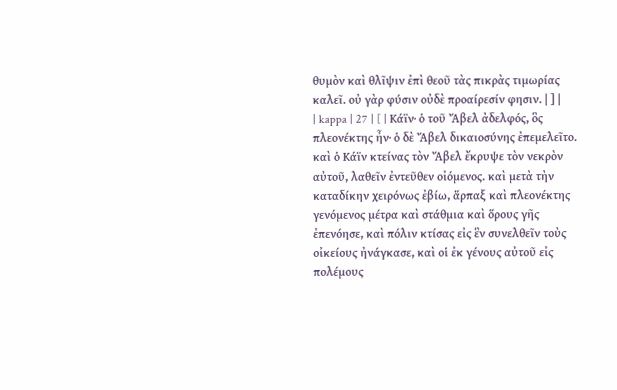θυμὸν καὶ θλῖψιν ἐπὶ θεοῦ τὰς πικρὰς τιμωρίας καλεῖ. οὐ γὰρ φύσιν οὐδὲ προαίρεσίν φησιν. | ] |
| kappa | 27 | [ | Κάϊν· ὁ τοῦ Ἄβελ ἀδελφός, ὃς πλεονέκτης ἦν· ὁ δὲ Ἄβελ δικαιοσύνης ἐπεμελεῖτο. καὶ ὁ Κάϊν κτείνας τὸν Ἄβελ ἔκρυψε τὸν νεκρὸν αὐτοῦ, λαθεῖν ἐντεῦθεν οἰόμενος. καὶ μετὰ τὴν καταδίκην χειρόνως ἐβίω, ἅρπαξ καὶ πλεονέκτης γενόμενος μέτρα καὶ στάθμια καὶ ὅρους γῆς ἐπενόησε, καὶ πόλιν κτίσας εἰς ἓν συνελθεῖν τοὺς οἰκείους ἠνάγκασε, καὶ οἱ ἐκ γένους αὐτοῦ εἰς πολέμους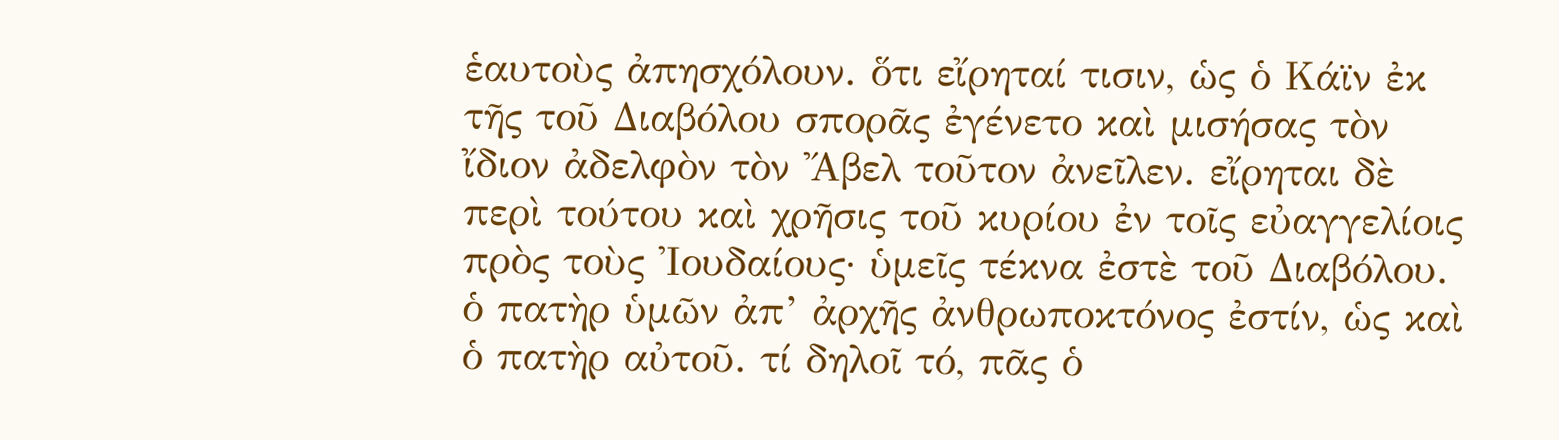ἑαυτοὺς ἀπησχόλουν. ὅτι εἴρηταί τισιν, ὡς ὁ Κάϊν ἐκ τῆς τοῦ Διαβόλου σπορᾶς ἐγένετο καὶ μισήσας τὸν ἴδιον ἀδελφὸν τὸν Ἄβελ τοῦτον ἀνεῖλεν. εἴρηται δὲ περὶ τούτου καὶ χρῆσις τοῦ κυρίου ἐν τοῖς εὐαγγελίοις πρὸς τοὺς Ἰουδαίους· ὑμεῖς τέκνα ἐστὲ τοῦ Διαβόλου. ὁ πατὴρ ὑμῶν ἀπ’ ἀρχῆς ἀνθρωποκτόνος ἐστίν, ὡς καὶ ὁ πατὴρ αὐτοῦ. τί δηλοῖ τό, πᾶς ὁ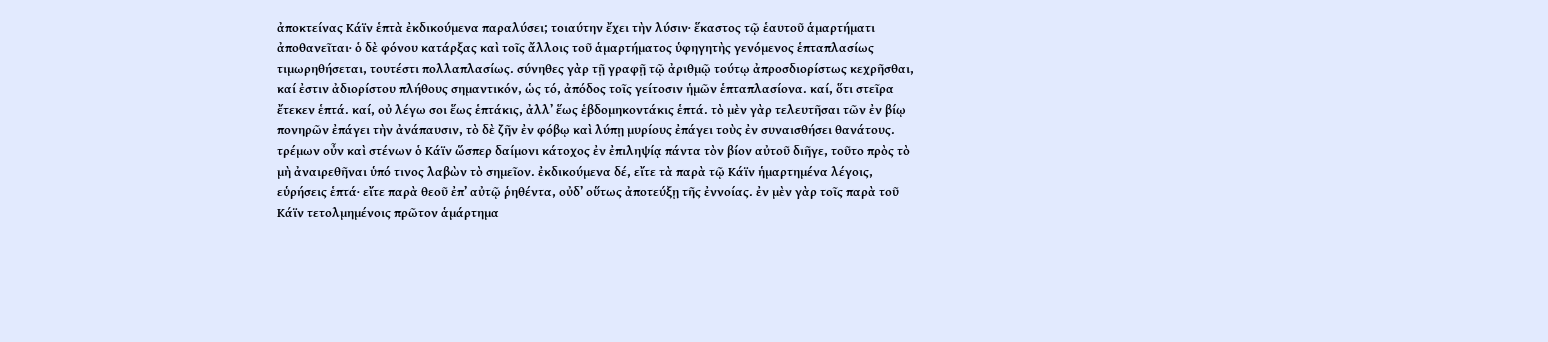ἀποκτείνας Κάϊν ἑπτὰ ἐκδικούμενα παραλύσει; τοιαύτην ἔχει τὴν λύσιν· ἕκαστος τῷ ἑαυτοῦ ἁμαρτήματι ἀποθανεῖται· ὁ δὲ φόνου κατάρξας καὶ τοῖς ἄλλοις τοῦ ἁμαρτήματος ὑφηγητὴς γενόμενος ἑπταπλασίως τιμωρηθήσεται, τουτέστι πολλαπλασίως. σύνηθες γὰρ τῇ γραφῇ τῷ ἀριθμῷ τούτῳ ἀπροσδιορίστως κεχρῆσθαι, καί ἐστιν ἀδιορίστου πλήθους σημαντικόν, ὡς τό, ἀπόδος τοῖς γείτοσιν ἡμῶν ἑπταπλασίονα. καί, ὅτι στεῖρα ἔτεκεν ἑπτά. καί, οὐ λέγω σοι ἕως ἑπτάκις, ἀλλ’ ἕως ἑβδομηκοντάκις ἑπτά. τὸ μὲν γὰρ τελευτῆσαι τῶν ἐν βίῳ πονηρῶν ἐπάγει τὴν ἀνάπαυσιν, τὸ δὲ ζῆν ἐν φόβῳ καὶ λύπῃ μυρίους ἐπάγει τοὺς ἐν συναισθήσει θανάτους. τρέμων οὖν καὶ στένων ὁ Κάϊν ὥσπερ δαίμονι κάτοχος ἐν ἐπιληψίᾳ πάντα τὸν βίον αὐτοῦ διῆγε, τοῦτο πρὸς τὸ μὴ ἀναιρεθῆναι ὑπό τινος λαβὼν τὸ σημεῖον. ἐκδικούμενα δέ, εἴτε τὰ παρὰ τῷ Κάϊν ἡμαρτημένα λέγοις, εὑρήσεις ἑπτά· εἴτε παρὰ θεοῦ ἐπ’ αὐτῷ ῥηθέντα, οὐδ’ οὕτως ἀποτεύξῃ τῆς ἐννοίας. ἐν μὲν γὰρ τοῖς παρὰ τοῦ Κάϊν τετολμημένοις πρῶτον ἁμάρτημα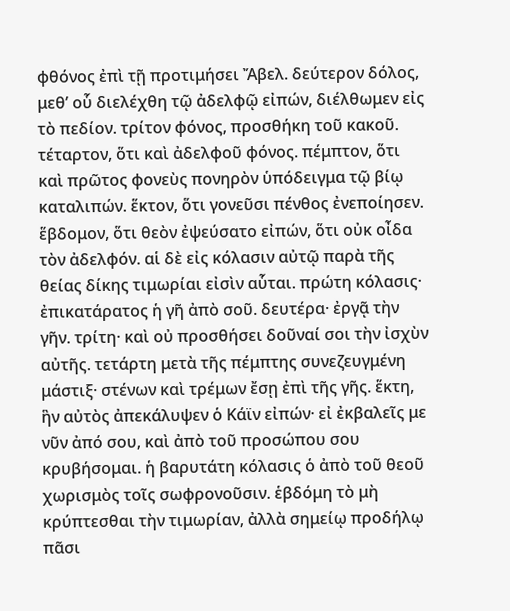φθόνος ἐπὶ τῇ προτιμήσει Ἄβελ. δεύτερον δόλος, μεθ’ οὗ διελέχθη τῷ ἀδελφῷ εἰπών, διέλθωμεν εἰς τὸ πεδίον. τρίτον φόνος, προσθήκη τοῦ κακοῦ. τέταρτον, ὅτι καὶ ἀδελφοῦ φόνος. πέμπτον, ὅτι καὶ πρῶτος φονεὺς πονηρὸν ὑπόδειγμα τῷ βίῳ καταλιπών. ἕκτον, ὅτι γονεῦσι πένθος ἐνεποίησεν. ἕβδομον, ὅτι θεὸν ἐψεύσατο εἰπών, ὅτι οὐκ οἶδα τὸν ἀδελφόν. αἱ δὲ εἰς κόλασιν αὐτῷ παρὰ τῆς θείας δίκης τιμωρίαι εἰσὶν αὗται. πρώτη κόλασις· ἐπικατάρατος ἡ γῆ ἀπὸ σοῦ. δευτέρα· ἐργᾷ τὴν γῆν. τρίτη· καὶ οὐ προσθήσει δοῦναί σοι τὴν ἰσχὺν αὐτῆς. τετάρτη μετὰ τῆς πέμπτης συνεζευγμένη μάστιξ· στένων καὶ τρέμων ἔσῃ ἐπὶ τῆς γῆς. ἕκτη, ἣν αὐτὸς ἀπεκάλυψεν ὁ Κάϊν εἰπών· εἰ ἐκβαλεῖς με νῦν ἀπό σου, καὶ ἀπὸ τοῦ προσώπου σου κρυβήσομαι. ἡ βαρυτάτη κόλασις ὁ ἀπὸ τοῦ θεοῦ χωρισμὸς τοῖς σωφρονοῦσιν. ἑβδόμη τὸ μὴ κρύπτεσθαι τὴν τιμωρίαν, ἀλλὰ σημείῳ προδήλῳ πᾶσι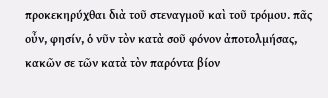προκεκηρύχθαι διὰ τοῦ στεναγμοῦ καὶ τοῦ τρόμου. πᾶς οὖν, φησίν, ὁ νῦν τὸν κατὰ σοῦ φόνον ἀποτολμήσας, κακῶν σε τῶν κατὰ τὸν παρόντα βίον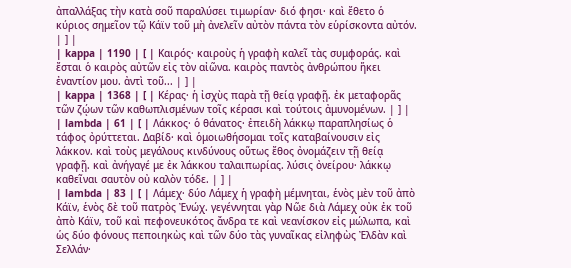ἀπαλλάξας τὴν κατὰ σοῦ παραλύσει τιμωρίαν· διό φησι· καὶ ἔθετο ὁ κύριος σημεῖον τῷ Κάϊν τοῦ μὴ ἀνελεῖν αὐτὸν πάντα τὸν εὑρίσκοντα αὐτόν. | ] |
| kappa | 1190 | [ | Καιρός· καιροὺς ἡ γραφὴ καλεῖ τὰς συμφοράς. καὶ ἔσται ὁ καιρὸς αὐτῶν εἰς τὸν αἰῶνα. καιρὸς παντὸς ἀνθρώπου ἥκει ἐναντίον μου. ἀντὶ τοῦ... | ] |
| kappa | 1368 | [ | Κέρας· ἡ ἰσχὺς παρὰ τῇ θείᾳ γραφῇ. ἐκ μεταφορᾶς τῶν ζῴων τῶν καθωπλισμένων τοῖς κέρασι καὶ τούτοις ἀμυνομένων. | ] |
| lambda | 61 | [ | Λάκκος· ὁ θάνατος· ἐπειδὴ λάκκῳ παραπλησίως ὁ τάφος ὀρύττεται. Δαβίδ· καὶ ὁμοιωθήσομαι τοῖς καταβαίνουσιν εἰς λάκκον. καὶ τοὺς μεγάλους κινδύνους οὕτως ἔθος ὀνομάζειν τῇ θείᾳ γραφῇ. καὶ ἀνήγαγέ με ἐκ λάκκου ταλαιπωρίας. λύσις ὀνείρου· λάκκῳ καθεῖναι σαυτὸν οὐ καλὸν τόδε. | ] |
| lambda | 83 | [ | Λάμεχ· δύο Λάμεχ ἡ γραφὴ μέμνηται, ἑνὸς μὲν τοῦ ἀπὸ Κάϊν, ἑνὸς δὲ τοῦ πατρὸς Ἐνώχ. γεγέννηται γὰρ Νῶε διὰ Λάμεχ οὐκ ἐκ τοῦ ἀπὸ Κάϊν, τοῦ καὶ πεφονευκότος ἄνδρα τε καὶ νεανίσκον εἰς μώλωπα, καὶ ὡς δύο φόνους πεποιηκὼς καὶ τῶν δύο τὰς γυναῖκας εἰληφὼς Ἐλδὰν καὶ Σελλάν·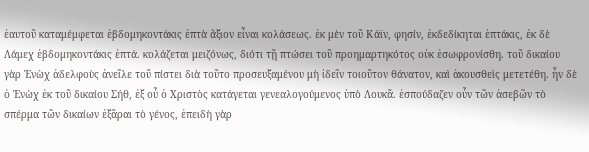ἑαυτοῦ καταμέμφεται ἑβδομηκοντάκις ἑπτὰ ἄξιον εἶναι κολάσεως. ἐκ μὲν τοῦ Κάϊν, φησίν, ἐκδεδίκηται ἑπτάκις, ἐκ δὲ Λάμεχ ἑβδομηκοντάκις ἑπτά. κολάζεται μειζόνως, διότι τῇ πτώσει τοῦ προημαρτηκότος οὐκ ἐσωφρονίσθη. τοῦ δικαίου γὰρ Ἐνὼχ ἀδελφοὺς ἀνεῖλε τοῦ πίστει διὰ τοῦτο προσευξαμένου μὴ ἰδεῖν τοιοῦτον θάνατον, καὶ ἀκουσθεὶς μετετέθη. ἦν δὲ ὁ Ἐνὼχ ἐκ τοῦ δικαίου Σήθ, ἐξ οὗ ὁ Χριστὸς κατάγεται γενεαλογούμενος ὑπὸ Λουκᾶ. ἐσπούδαζεν οὖν τῶν ἀσεβῶν τὸ σπέρμα τῶν δικαίων ἐξᾶραι τὸ γένος, ἐπειδὴ γὰρ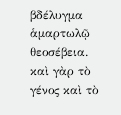βδέλυγμα ἁμαρτωλῷ θεοσέβεια. καὶ γὰρ τὸ γένος καὶ τὸ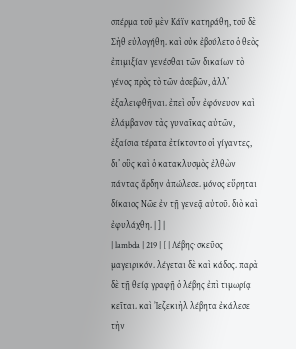σπέρμα τοῦ μὲν Κάϊν κατηράθη, τοῦ δὲ Σὴθ εὐλογήθη. καὶ οὐκ ἐβούλετο ὁ θεὸς ἐπιμιξίαν γενέσθαι τῶν δικαίων τὸ γένος πρὸς τὸ τῶν ἀσεβῶν, ἀλλ’ ἐξαλειφθῆναι. ἐπεὶ οὖν ἐφόνευον καὶ ἐλάμβανον τὰς γυναῖκας αὐτῶν, ἐξαίσια τέρατα ἐτίκτοντο οἱ γίγαντες, δι’ οὓς καὶ ὁ κατακλυσμὸς ἐλθὼν πάντας ἄρδην ἀπώλεσε. μόνος εὕρηται δίκαιος Νῶε ἐν τῇ γενεᾷ αὐτοῦ. διὸ καὶ ἐφυλάχθη. | ] |
| lambda | 219 | [ | Λέβης· σκεῦος μαγειρικόν. λέγεται δὲ καὶ κάδος. παρὰ δὲ τῇ θείᾳ γραφῇ ὁ λέβης ἐπὶ τιμωρίᾳ κεῖται. καὶ Ἰεζεκιὴλ λέβητα ἐκάλεσε τὴν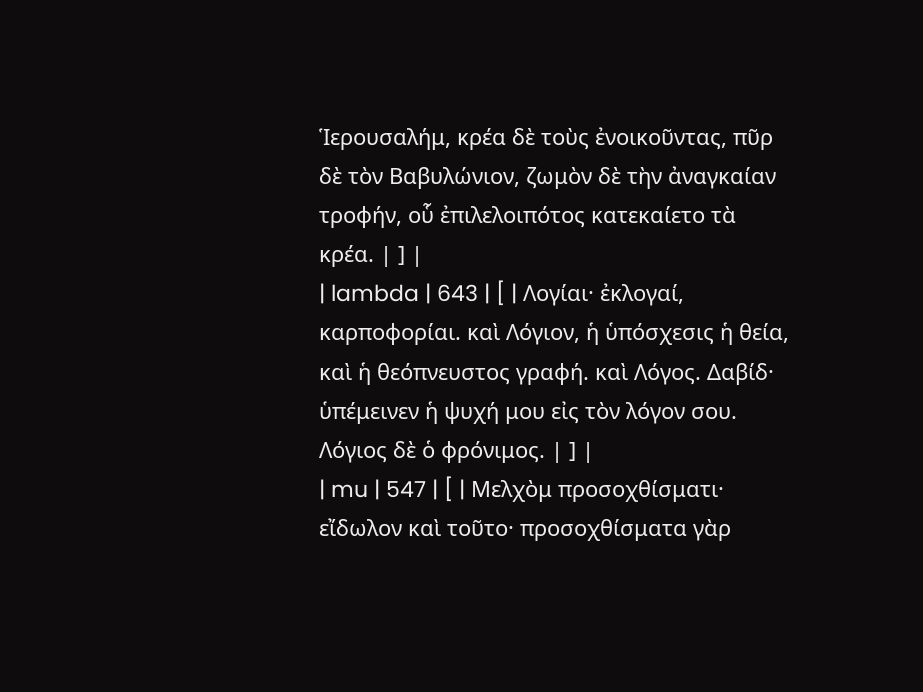Ἱερουσαλήμ, κρέα δὲ τοὺς ἐνοικοῦντας, πῦρ δὲ τὸν Βαβυλώνιον, ζωμὸν δὲ τὴν ἀναγκαίαν τροφήν, οὗ ἐπιλελοιπότος κατεκαίετο τὰ κρέα. | ] |
| lambda | 643 | [ | Λογίαι· ἐκλογαί, καρποφορίαι. καὶ Λόγιον, ἡ ὑπόσχεσις ἡ θεία, καὶ ἡ θεόπνευστος γραφή. καὶ Λόγος. Δαβίδ· ὑπέμεινεν ἡ ψυχή μου εἰς τὸν λόγον σου. Λόγιος δὲ ὁ φρόνιμος. | ] |
| mu | 547 | [ | Μελχὸμ προσοχθίσματι· εἴδωλον καὶ τοῦτο· προσοχθίσματα γὰρ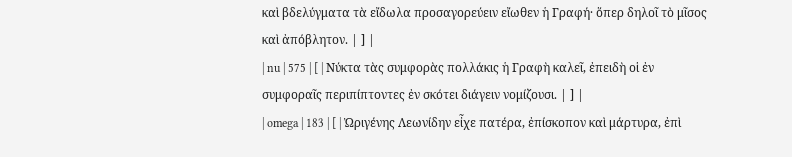καὶ βδελύγματα τὰ εἴδωλα προσαγορεύειν εἴωθεν ἡ Γραφή· ὅπερ δηλοῖ τὸ μῖσος καὶ ἀπόβλητον. | ] |
| nu | 575 | [ | Νύκτα τὰς συμφορὰς πολλάκις ἡ Γραφὴ καλεῖ, ἐπειδὴ οἱ ἐν συμφοραῖς περιπίπτοντες ἐν σκότει διάγειν νομίζουσι. | ] |
| omega | 183 | [ | Ὠριγένης Λεωνίδην εἶχε πατέρα, ἐπίσκοπον καὶ μάρτυρα, ἐπὶ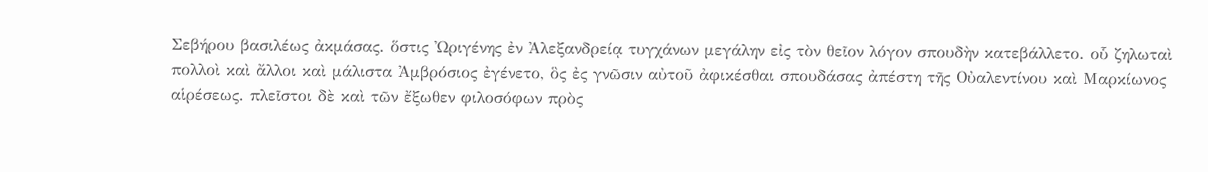Σεβήρου βασιλέως ἀκμάσας. ὅστις Ὠριγένης ἐν Ἀλεξανδρείᾳ τυγχάνων μεγάλην εἰς τὸν θεῖον λόγον σπουδὴν κατεβάλλετο. οὗ ζηλωταὶ πολλοὶ καὶ ἄλλοι καὶ μάλιστα Ἀμβρόσιος ἐγένετο, ὃς ἐς γνῶσιν αὐτοῦ ἀφικέσθαι σπουδάσας ἀπέστη τῆς Οὐαλεντίνου καὶ Μαρκίωνος αἱρέσεως. πλεῖστοι δὲ καὶ τῶν ἔξωθεν φιλοσόφων πρὸς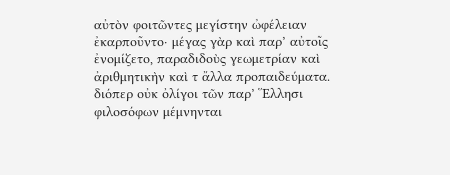αὐτὸν φοιτῶντες μεγίστην ὠφέλειαν ἐκαρποῦντο· μέγας γὰρ καὶ παρ’ αὐτοῖς ἐνομίζετο, παραδιδοὺς γεωμετρίαν καὶ ἀριθμητικὴν καὶ τ ἄλλα προπαιδεύματα. διόπερ οὐκ ὀλίγοι τῶν παρ’ Ἕλλησι φιλοσόφων μέμνηνται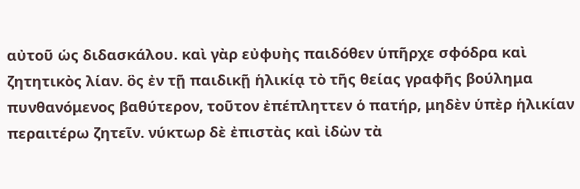αὐτοῦ ὡς διδασκάλου. καὶ γὰρ εὐφυὴς παιδόθεν ὑπῆρχε σφόδρα καὶ ζητητικὸς λίαν. ὃς ἐν τῇ παιδικῇ ἡλικίᾳ τὸ τῆς θείας γραφῆς βούλημα πυνθανόμενος βαθύτερον, τοῦτον ἐπέπληττεν ὁ πατήρ, μηδὲν ὑπὲρ ἡλικίαν περαιτέρω ζητεῖν. νύκτωρ δὲ ἐπιστὰς καὶ ἰδὼν τὰ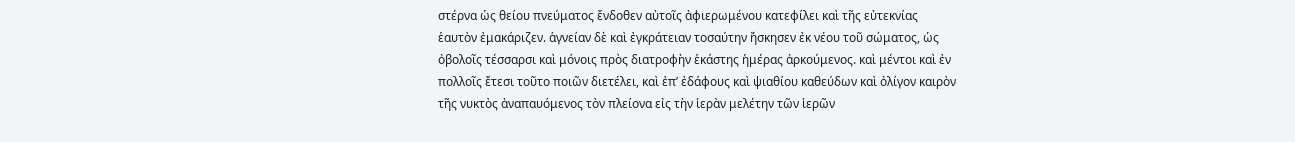στέρνα ὡς θείου πνεύματος ἔνδοθεν αὐτοῖς ἀφιερωμένου κατεφίλει καὶ τῆς εὐτεκνίας ἑαυτὸν ἐμακάριζεν. ἁγνείαν δὲ καὶ ἐγκράτειαν τοσαύτην ἤσκησεν ἐκ νέου τοῦ σώματος, ὡς ὀβολοῖς τέσσαρσι καὶ μόνοις πρὸς διατροφὴν ἑκάστης ἡμέρας ἀρκούμενος. καὶ μέντοι καὶ ἐν πολλοῖς ἔτεσι τοῦτο ποιῶν διετέλει, καὶ ἐπ’ ἐδάφους καὶ ψιαθίου καθεύδων καὶ ὀλίγον καιρὸν τῆς νυκτὸς ἀναπαυόμενος τὸν πλείονα εἰς τὴν ἱερὰν μελέτην τῶν ἱερῶν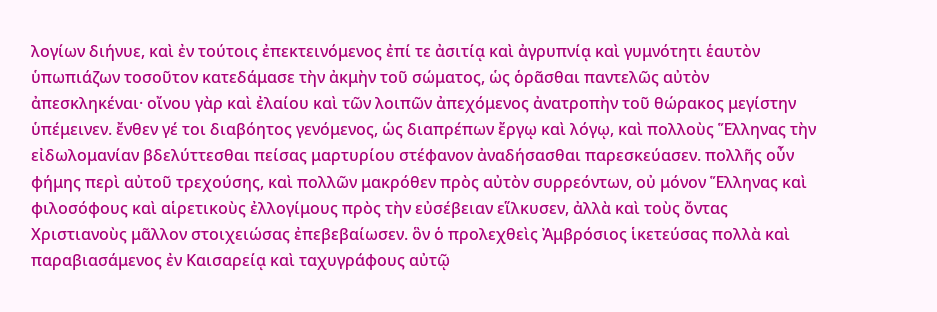λογίων διήνυε, καὶ ἐν τούτοις ἐπεκτεινόμενος ἐπί τε ἀσιτίᾳ καὶ ἀγρυπνίᾳ καὶ γυμνότητι ἑαυτὸν ὑπωπιάζων τοσοῦτον κατεδάμασε τὴν ἀκμὴν τοῦ σώματος, ὡς ὁρᾶσθαι παντελῶς αὐτὸν ἀπεσκληκέναι· οἴνου γὰρ καὶ ἐλαίου καὶ τῶν λοιπῶν ἀπεχόμενος ἀνατροπὴν τοῦ θώρακος μεγίστην ὑπέμεινεν. ἔνθεν γέ τοι διαβόητος γενόμενος, ὡς διαπρέπων ἔργῳ καὶ λόγῳ, καὶ πολλοὺς Ἕλληνας τὴν εἰδωλομανίαν βδελύττεσθαι πείσας μαρτυρίου στέφανον ἀναδήσασθαι παρεσκεύασεν. πολλῆς οὖν φήμης περὶ αὐτοῦ τρεχούσης, καὶ πολλῶν μακρόθεν πρὸς αὐτὸν συρρεόντων, οὐ μόνον Ἕλληνας καὶ φιλοσόφους καὶ αἱρετικοὺς ἐλλογίμους πρὸς τὴν εὐσέβειαν εἵλκυσεν, ἀλλὰ καὶ τοὺς ὄντας Χριστιανοὺς μᾶλλον στοιχειώσας ἐπεβεβαίωσεν. ὃν ὁ προλεχθεὶς Ἀμβρόσιος ἱκετεύσας πολλὰ καὶ παραβιασάμενος ἐν Καισαρείᾳ καὶ ταχυγράφους αὐτῷ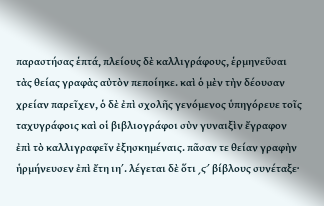παραστήσας ἑπτά, πλείους δὲ καλλιγράφους, ἑρμηνεῦσαι τὰς θείας γραφὰς αὐτὸν πεποίηκε. καὶ ὁ μὲν τὴν δέουσαν χρείαν παρεῖχεν, ὁ δὲ ἐπὶ σχολῆς γενόμενος ὑπηγόρευε τοῖς ταχυγράφοις καὶ οἱ βιβλιογράφοι σὺν γυναιξὶν ἔγραφον ἐπὶ τὸ καλλιγραφεῖν ἐξησκημέναις. πᾶσαν τε θείαν γραφὴν ἡρμήνευσεν ἐπὶ ἔτη ιηʹ. λέγεται δὲ ὅτι ͵ϛʹ βίβλους συνέταξε·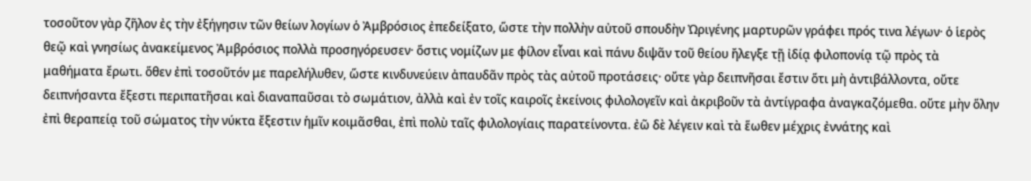τοσοῦτον γὰρ ζῆλον ἐς τὴν ἐξήγησιν τῶν θείων λογίων ὁ Ἀμβρόσιος ἐπεδείξατο, ὥστε τὴν πολλὴν αὐτοῦ σπουδὴν Ὠριγένης μαρτυρῶν γράφει πρός τινα λέγων· ὁ ἱερὸς θεῷ καὶ γνησίως ἀνακείμενος Ἀμβρόσιος πολλὰ προσηγόρευσεν· ὅστις νομίζων με φίλον εἶναι καὶ πάνυ διψᾶν τοῦ θείου ἤλεγξε τῇ ἰδίᾳ φιλοπονίᾳ τῷ πρὸς τὰ μαθήματα ἔρωτι. ὅθεν ἐπὶ τοσοῦτόν με παρελήλυθεν, ὥστε κινδυνεύειν ἀπαυδᾶν πρὸς τὰς αὐτοῦ προτάσεις· οὔτε γὰρ δειπνῆσαι ἔστιν ὅτι μὴ ἀντιβάλλοντα, οὔτε δειπνήσαντα ἔξεστι περιπατῆσαι καὶ διαναπαῦσαι τὸ σωμάτιον, ἀλλὰ καὶ ἐν τοῖς καιροῖς ἐκείνοις φιλολογεῖν καὶ ἀκριβοῦν τὰ ἀντίγραφα ἀναγκαζόμεθα. οὔτε μὴν ὅλην ἐπὶ θεραπείᾳ τοῦ σώματος τὴν νύκτα ἔξεστιν ἡμῖν κοιμᾶσθαι, ἐπὶ πολὺ ταῖς φιλολογίαις παρατείνοντα. ἐῶ δὲ λέγειν καὶ τὰ ἕωθεν μέχρις ἐννάτης καὶ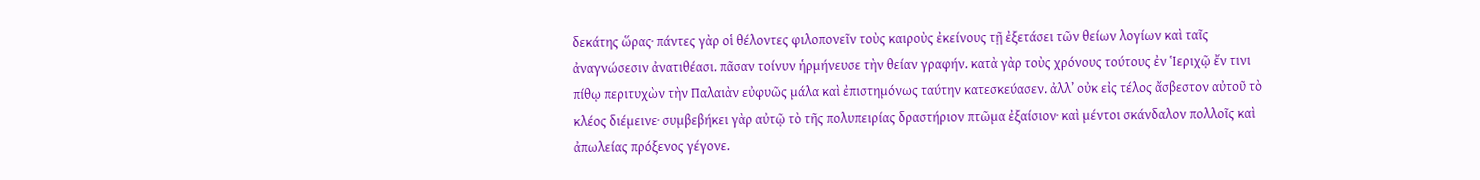δεκάτης ὥρας· πάντες γὰρ οἱ θέλοντες φιλοπονεῖν τοὺς καιροὺς ἐκείνους τῇ ἐξετάσει τῶν θείων λογίων καὶ ταῖς ἀναγνώσεσιν ἀνατιθέασι. πᾶσαν τοίνυν ἡρμήνευσε τὴν θείαν γραφήν. κατὰ γὰρ τοὺς χρόνους τούτους ἐν Ἱεριχῷ ἔν τινι πίθῳ περιτυχὼν τὴν Παλαιὰν εὐφυῶς μάλα καὶ ἐπιστημόνως ταύτην κατεσκεύασεν. ἀλλ’ οὐκ εἰς τέλος ἄσβεστον αὐτοῦ τὸ κλέος διέμεινε· συμβεβήκει γὰρ αὐτῷ τὸ τῆς πολυπειρίας δραστήριον πτῶμα ἐξαίσιον· καὶ μέντοι σκάνδαλον πολλοῖς καὶ ἀπωλείας πρόξενος γέγονε.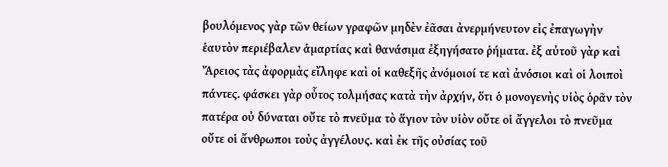βουλόμενος γὰρ τῶν θείων γραφῶν μηδὲν ἐᾶσαι ἀνερμήνευτον εἰς ἐπαγωγὴν ἑαυτὸν περιέβαλεν ἁμαρτίας καὶ θανάσιμα ἐξηγήσατο ῥήματα. ἐξ αὐτοῦ γὰρ καὶ Ἄρειος τὰς ἀφορμὰς εἴληφε καὶ οἱ καθεξῆς ἀνόμοιοί τε καὶ ἀνόσιοι καὶ οἱ λοιποὶ πάντες. φάσκει γὰρ οὗτος τολμήσας κατὰ τὴν ἀρχήν, ὅτι ὁ μονογενὴς υἱὸς ὁρᾶν τὸν πατέρα οὐ δύναται οὔτε τὸ πνεῦμα τὸ ἅγιον τὸν υἱὸν οὔτε οἱ ἄγγελοι τὸ πνεῦμα οὔτε οἱ ἄνθρωποι τοὺς ἀγγέλους. καὶ ἐκ τῆς οὐσίας τοῦ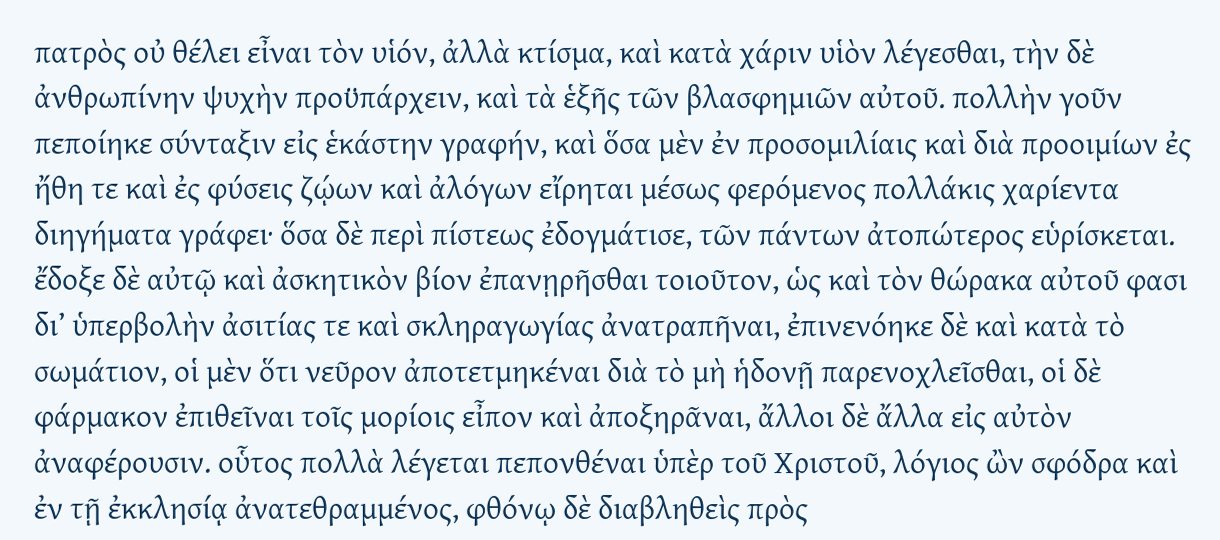πατρὸς οὐ θέλει εἶναι τὸν υἱόν, ἀλλὰ κτίσμα, καὶ κατὰ χάριν υἱὸν λέγεσθαι, τὴν δὲ ἀνθρωπίνην ψυχὴν προϋπάρχειν, καὶ τὰ ἑξῆς τῶν βλασφημιῶν αὐτοῦ. πολλὴν γοῦν πεποίηκε σύνταξιν εἰς ἑκάστην γραφήν, καὶ ὅσα μὲν ἐν προσομιλίαις καὶ διὰ προοιμίων ἐς ἤθη τε καὶ ἐς φύσεις ζῴων καὶ ἀλόγων εἴρηται μέσως φερόμενος πολλάκις χαρίεντα διηγήματα γράφει· ὅσα δὲ περὶ πίστεως ἐδογμάτισε, τῶν πάντων ἀτοπώτερος εὑρίσκεται. ἔδοξε δὲ αὐτῷ καὶ ἀσκητικὸν βίον ἐπανῃρῆσθαι τοιοῦτον, ὡς καὶ τὸν θώρακα αὐτοῦ φασι δι’ ὑπερβολὴν ἀσιτίας τε καὶ σκληραγωγίας ἀνατραπῆναι, ἐπινενόηκε δὲ καὶ κατὰ τὸ σωμάτιον, οἱ μὲν ὅτι νεῦρον ἀποτετμηκέναι διὰ τὸ μὴ ἡδονῇ παρενοχλεῖσθαι, οἱ δὲ φάρμακον ἐπιθεῖναι τοῖς μορίοις εἶπον καὶ ἀποξηρᾶναι, ἄλλοι δὲ ἄλλα εἰς αὐτὸν ἀναφέρουσιν. οὗτος πολλὰ λέγεται πεπονθέναι ὑπὲρ τοῦ Χριστοῦ, λόγιος ὢν σφόδρα καὶ ἐν τῇ ἐκκλησίᾳ ἀνατεθραμμένος, φθόνῳ δὲ διαβληθεὶς πρὸς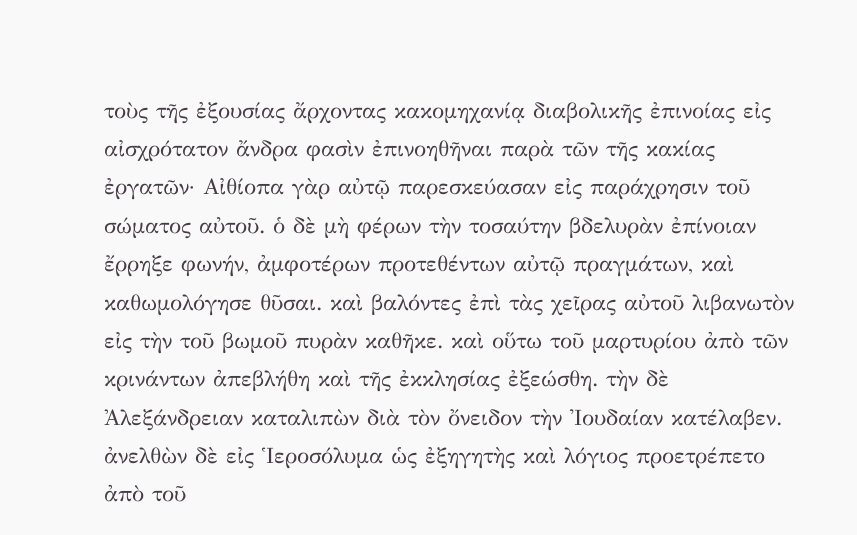τοὺς τῆς ἐξουσίας ἄρχοντας κακομηχανίᾳ διαβολικῆς ἐπινοίας εἰς αἰσχρότατον ἄνδρα φασὶν ἐπινοηθῆναι παρὰ τῶν τῆς κακίας ἐργατῶν· Αἰθίοπα γὰρ αὐτῷ παρεσκεύασαν εἰς παράχρησιν τοῦ σώματος αὐτοῦ. ὁ δὲ μὴ φέρων τὴν τοσαύτην βδελυρὰν ἐπίνοιαν ἔρρηξε φωνήν, ἀμφοτέρων προτεθέντων αὐτῷ πραγμάτων, καὶ καθωμολόγησε θῦσαι. καὶ βαλόντες ἐπὶ τὰς χεῖρας αὐτοῦ λιβανωτὸν εἰς τὴν τοῦ βωμοῦ πυρὰν καθῆκε. καὶ οὕτω τοῦ μαρτυρίου ἀπὸ τῶν κρινάντων ἀπεβλήθη καὶ τῆς ἐκκλησίας ἐξεώσθη. τὴν δὲ Ἀλεξάνδρειαν καταλιπὼν διὰ τὸν ὄνειδον τὴν Ἰουδαίαν κατέλαβεν. ἀνελθὼν δὲ εἰς Ἱεροσόλυμα ὡς ἐξηγητὴς καὶ λόγιος προετρέπετο ἀπὸ τοῦ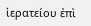ἱερατείου ἐπὶ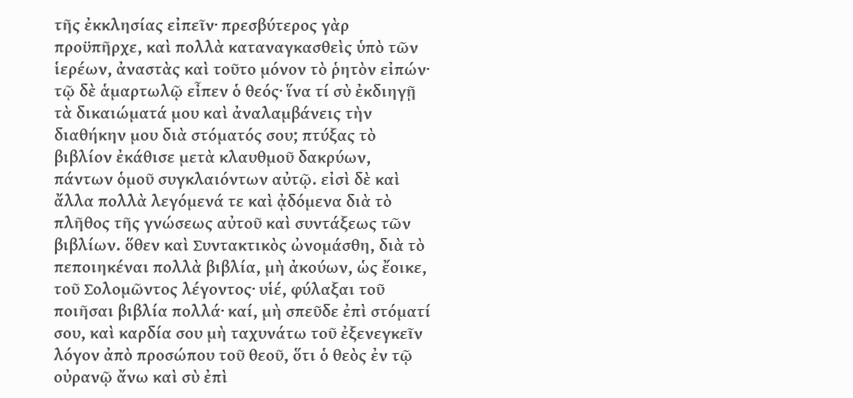τῆς ἐκκλησίας εἰπεῖν· πρεσβύτερος γὰρ προϋπῆρχε, καὶ πολλὰ καταναγκασθεὶς ὑπὸ τῶν ἱερέων, ἀναστὰς καὶ τοῦτο μόνον τὸ ῥητὸν εἰπών· τῷ δὲ ἁμαρτωλῷ εἶπεν ὁ θεός· ἵνα τί σὺ ἐκδιηγῇ τὰ δικαιώματά μου καὶ ἀναλαμβάνεις τὴν διαθήκην μου διὰ στόματός σου; πτύξας τὸ βιβλίον ἐκάθισε μετὰ κλαυθμοῦ δακρύων, πάντων ὁμοῦ συγκλαιόντων αὐτῷ. εἰσὶ δὲ καὶ ἄλλα πολλὰ λεγόμενά τε καὶ ᾀδόμενα διὰ τὸ πλῆθος τῆς γνώσεως αὐτοῦ καὶ συντάξεως τῶν βιβλίων. ὅθεν καὶ Συντακτικὸς ὠνομάσθη, διὰ τὸ πεποιηκέναι πολλὰ βιβλία, μὴ ἀκούων, ὡς ἔοικε, τοῦ Σολομῶντος λέγοντος· υἱέ, φύλαξαι τοῦ ποιῆσαι βιβλία πολλά· καί, μὴ σπεῦδε ἐπὶ στόματί σου, καὶ καρδία σου μὴ ταχυνάτω τοῦ ἐξενεγκεῖν λόγον ἀπὸ προσώπου τοῦ θεοῦ, ὅτι ὁ θεὸς ἐν τῷ οὐρανῷ ἄνω καὶ σὺ ἐπὶ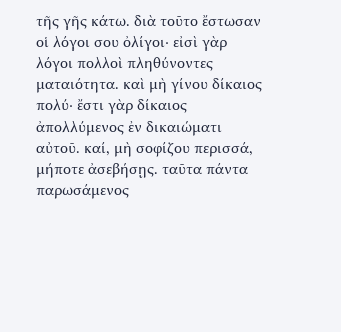τῆς γῆς κάτω. διὰ τοῦτο ἔστωσαν οἱ λόγοι σου ὀλίγοι· εἰσὶ γὰρ λόγοι πολλοὶ πληθύνοντες ματαιότητα. καὶ μὴ γίνου δίκαιος πολύ· ἔστι γὰρ δίκαιος ἀπολλύμενος ἐν δικαιώματι αὐτοῦ. καί, μὴ σοφίζου περισσά, μήποτε ἀσεβήσῃς. ταῦτα πάντα παρωσάμενος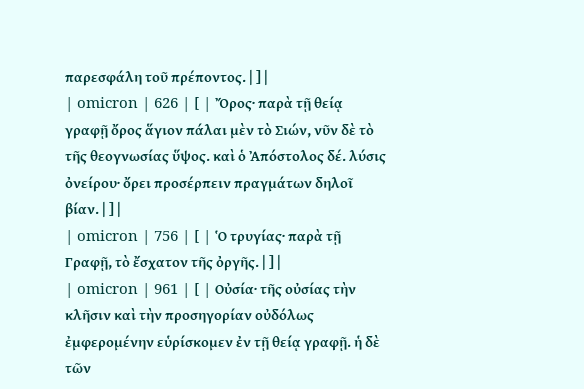παρεσφάλη τοῦ πρέποντος. | ] |
| omicron | 626 | [ | Ὄρος· παρὰ τῇ θείᾳ γραφῇ ὄρος ἅγιον πάλαι μὲν τὸ Σιών, νῦν δὲ τὸ τῆς θεογνωσίας ὕψος. καὶ ὁ Ἀπόστολος δέ. λύσις ὀνείρου· ὄρει προσέρπειν πραγμάτων δηλοῖ βίαν. | ] |
| omicron | 756 | [ | Ὁ τρυγίας· παρὰ τῇ Γραφῇ, τὸ ἔσχατον τῆς ὀργῆς. | ] |
| omicron | 961 | [ | Οὐσία· τῆς οὐσίας τὴν κλῆσιν καὶ τὴν προσηγορίαν οὐδόλως ἐμφερομένην εὑρίσκομεν ἐν τῇ θείᾳ γραφῇ. ἡ δὲ τῶν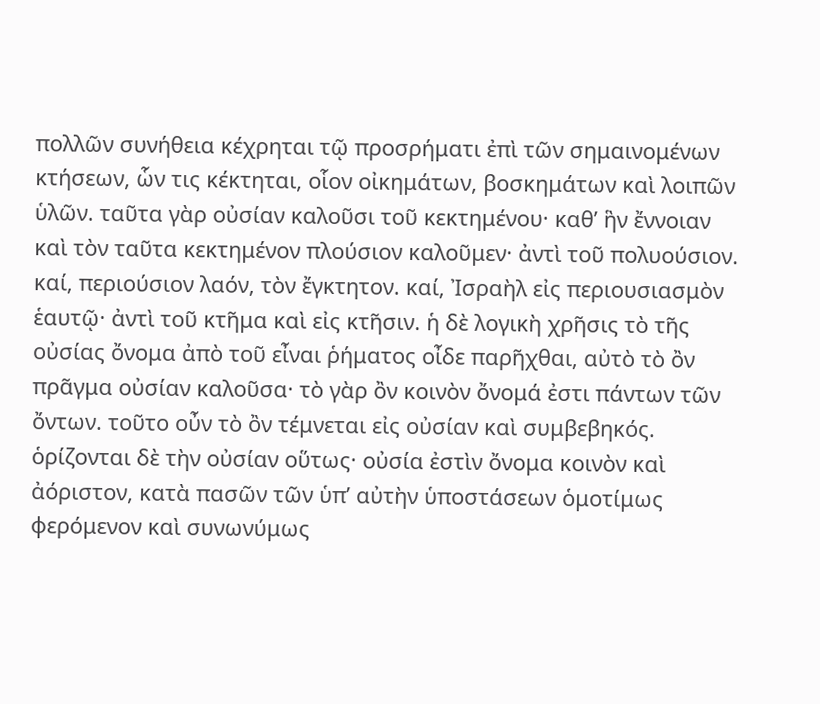πολλῶν συνήθεια κέχρηται τῷ προσρήματι ἐπὶ τῶν σημαινομένων κτήσεων, ὧν τις κέκτηται, οἷον οἰκημάτων, βοσκημάτων καὶ λοιπῶν ὑλῶν. ταῦτα γὰρ οὐσίαν καλοῦσι τοῦ κεκτημένου· καθ’ ἣν ἔννοιαν καὶ τὸν ταῦτα κεκτημένον πλούσιον καλοῦμεν· ἀντὶ τοῦ πολυούσιον. καί, περιούσιον λαόν, τὸν ἔγκτητον. καί, Ἰσραὴλ εἰς περιουσιασμὸν ἑαυτῷ· ἀντὶ τοῦ κτῆμα καὶ εἰς κτῆσιν. ἡ δὲ λογικὴ χρῆσις τὸ τῆς οὐσίας ὄνομα ἀπὸ τοῦ εἶναι ῥήματος οἶδε παρῆχθαι, αὐτὸ τὸ ὂν πρᾶγμα οὐσίαν καλοῦσα· τὸ γὰρ ὂν κοινὸν ὄνομά ἐστι πάντων τῶν ὄντων. τοῦτο οὖν τὸ ὂν τέμνεται εἰς οὐσίαν καὶ συμβεβηκός. ὁρίζονται δὲ τὴν οὐσίαν οὕτως· οὐσία ἐστὶν ὄνομα κοινὸν καὶ ἀόριστον, κατὰ πασῶν τῶν ὑπ’ αὐτὴν ὑποστάσεων ὁμοτίμως φερόμενον καὶ συνωνύμως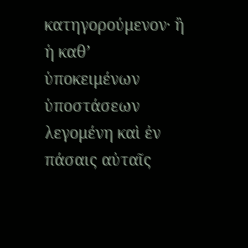κατηγορούμενον· ἢ ἡ καθ’ ὑποκειμένων ὑποστάσεων λεγομένη καὶ ἐν πάσαις αὐταῖς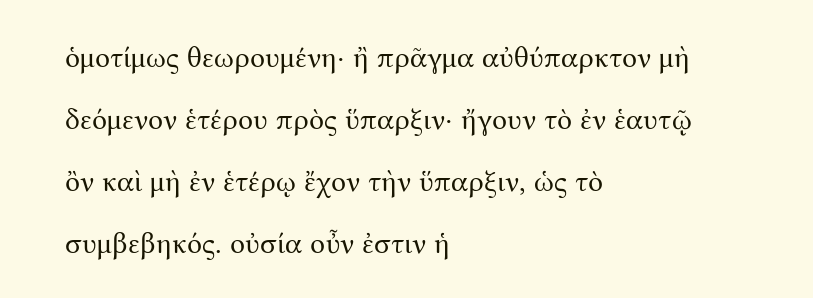ὁμοτίμως θεωρουμένη· ἢ πρᾶγμα αὐθύπαρκτον μὴ δεόμενον ἑτέρου πρὸς ὕπαρξιν· ἤγουν τὸ ἐν ἑαυτῷ ὂν καὶ μὴ ἐν ἑτέρῳ ἔχον τὴν ὕπαρξιν, ὡς τὸ συμβεβηκός. οὐσία οὖν ἐστιν ἡ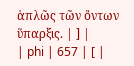ἁπλῶς τῶν ὄντων ὕπαρξις. | ] |
| phi | 657 | [ |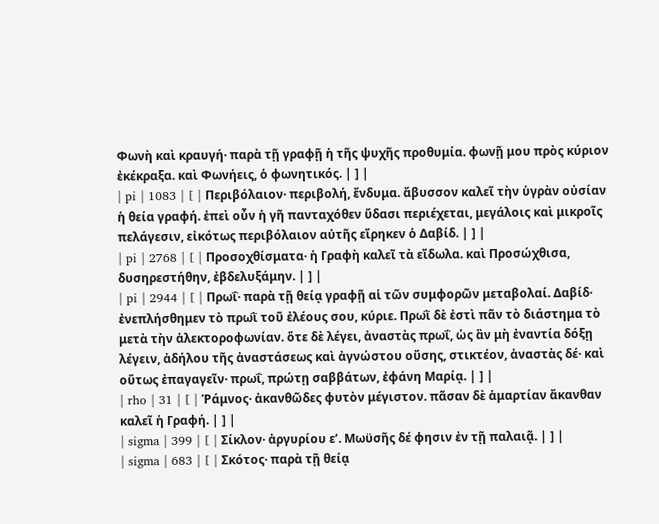Φωνὴ καὶ κραυγή· παρὰ τῇ γραφῇ ἡ τῆς ψυχῆς προθυμία. φωνῇ μου πρὸς κύριον ἐκέκραξα. καὶ Φωνήεις, ὁ φωνητικός. | ] |
| pi | 1083 | [ | Περιβόλαιον· περιβολή, ἔνδυμα. ἄβυσσον καλεῖ τὴν ὑγρὰν οὐσίαν ἡ θεία γραφή. ἐπεὶ οὖν ἡ γῆ πανταχόθεν ὕδασι περιέχεται, μεγάλοις καὶ μικροῖς πελάγεσιν, εἰκότως περιβόλαιον αὐτῆς εἴρηκεν ὁ Δαβίδ. | ] |
| pi | 2768 | [ | Προσοχθίσματα· ἡ Γραφὴ καλεῖ τὰ εἴδωλα. καὶ Προσώχθισα, δυσηρεστήθην, ἐβδελυξάμην. | ] |
| pi | 2944 | [ | Πρωΐ· παρὰ τῇ θείᾳ γραφῇ αἱ τῶν συμφορῶν μεταβολαί. Δαβίδ· ἐνεπλήσθημεν τὸ πρωῒ τοῦ ἐλέους σου, κύριε. Πρωῒ δὲ ἐστὶ πᾶν τὸ διάστημα τὸ μετὰ τὴν ἀλεκτοροφωνίαν. ὅτε δὲ λέγει, ἀναστὰς πρωΐ, ὡς ἂν μὴ ἐναντία δόξῃ λέγειν, ἀδήλου τῆς ἀναστάσεως καὶ ἀγνώστου οὔσης, στικτέον, ἀναστὰς δέ· καὶ οὕτως ἐπαγαγεῖν· πρωΐ, πρώτῃ σαββάτων, ἐφάνη Μαρίᾳ. | ] |
| rho | 31 | [ | Ῥάμνος· ἀκανθῶδες φυτὸν μέγιστον. πᾶσαν δὲ ἁμαρτίαν ἄκανθαν καλεῖ ἡ Γραφή. | ] |
| sigma | 399 | [ | Σίκλον· ἀργυρίου εʹ. Μωϋσῆς δέ φησιν ἐν τῇ παλαιᾷ. | ] |
| sigma | 683 | [ | Σκότος· παρὰ τῇ θείᾳ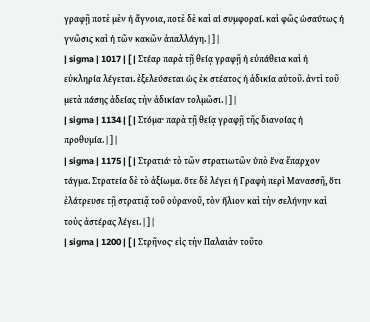γραφῇ ποτὲ μὲν ἡ ἄγνοια, ποτὲ δὲ καὶ αἱ συμφοραί. καὶ φῶς ὡσαύτως ἡ γνῶσις καὶ ἡ τῶν κακῶν ἀπαλλάγη. | ] |
| sigma | 1017 | [ | Στέαρ παρὰ τῇ θείᾳ γραφῇ ἡ εὐπάθεια καὶ ἡ εὐκληρία λέγεται. ἐξελεύσεται ὡς ἐκ στέατος ἡ ἀδικία αὐτοῦ. ἀντὶ τοῦ μετὰ πάσης ἀδείας τὴν ἀδικίαν τολμῶσι. | ] |
| sigma | 1134 | [ | Στόμα· παρὰ τῇ θείᾳ γραφῇ τῆς διανοίας ἡ προθυμία. | ] |
| sigma | 1175 | [ | Στρατιά· τὸ τῶν στρατιωτῶν ὑπὸ ἕνα ἔπαρχον τάγμα. Στρατεία δὲ τὸ ἀξίωμα. ὅτε δὲ λέγει ἡ Γραφὴ περὶ Μανασσῆ, ὅτι ἐλάτρευσε τῇ στρατιᾷ τοῦ οὐρανοῦ, τὸν ἥλιον καὶ τὴν σελήνην καὶ τοὺς ἀστέρας λέγει. | ] |
| sigma | 1200 | [ | Στρῆνος· εἰς τὴν Παλαιὰν τοῦτο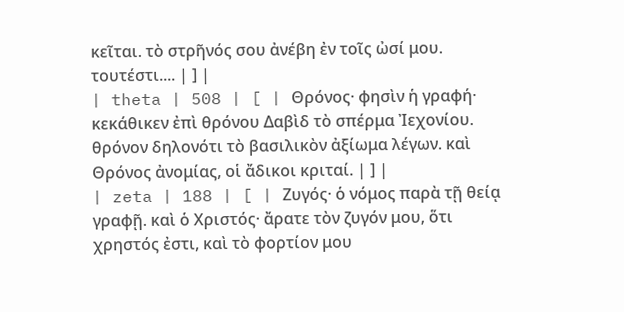κεῖται. τὸ στρῆνός σου ἀνέβη ἐν τοῖς ὠσί μου. τουτέστι.... | ] |
| theta | 508 | [ | Θρόνος· φησὶν ἡ γραφή· κεκάθικεν ἐπὶ θρόνου Δαβὶδ τὸ σπέρμα Ἰεχονίου. θρόνον δηλονότι τὸ βασιλικὸν ἀξίωμα λέγων. καὶ Θρόνος ἀνομίας, οἱ ἄδικοι κριταί. | ] |
| zeta | 188 | [ | Ζυγός· ὁ νόμος παρὰ τῇ θείᾳ γραφῇ. καὶ ὁ Χριστός· ἄρατε τὸν ζυγόν μου, ὅτι χρηστός ἐστι, καὶ τὸ φορτίον μου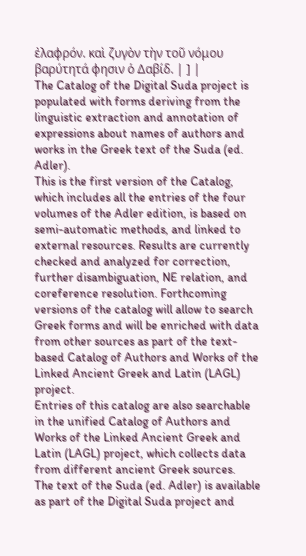ἐλαφρόν. καὶ ζυγὸν τὴν τοῦ νόμου βαρύτητά φησιν ὁ Δαβίδ. | ] |
The Catalog of the Digital Suda project is populated with forms deriving from the linguistic extraction and annotation of expressions about names of authors and works in the Greek text of the Suda (ed. Adler).
This is the first version of the Catalog, which includes all the entries of the four volumes of the Adler edition, is based on semi-automatic methods, and linked to external resources. Results are currently checked and analyzed for correction, further disambiguation, NE relation, and coreference resolution. Forthcoming versions of the catalog will allow to search Greek forms and will be enriched with data from other sources as part of the text-based Catalog of Authors and Works of the Linked Ancient Greek and Latin (LAGL) project.
Entries of this catalog are also searchable in the unified Catalog of Authors and Works of the Linked Ancient Greek and Latin (LAGL) project, which collects data from different ancient Greek sources.
The text of the Suda (ed. Adler) is available as part of the Digital Suda project and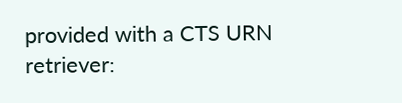provided with a CTS URN retriever: